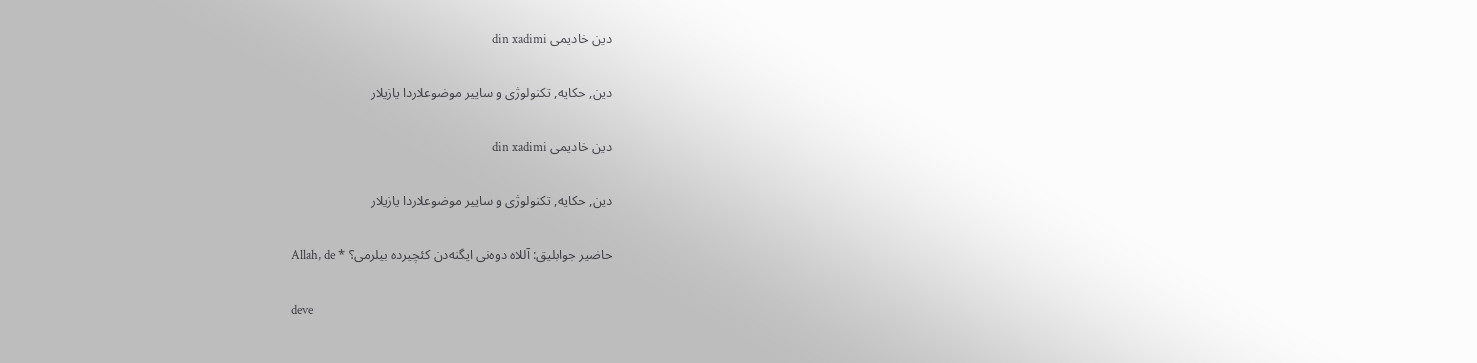دین خادیمی din xadimi

دین, حکایه, تکنولوژی و ساییر موضوعلاردا یازیلار

دین خادیمی din xadimi

دین, حکایه, تکنولوژی و ساییر موضوعلاردا یازیلار

حاضیر جوابلیق: آللاه دوه‌نی ایگنه‌دن کئچیرده بیلرمی؟ * Allah, de

deve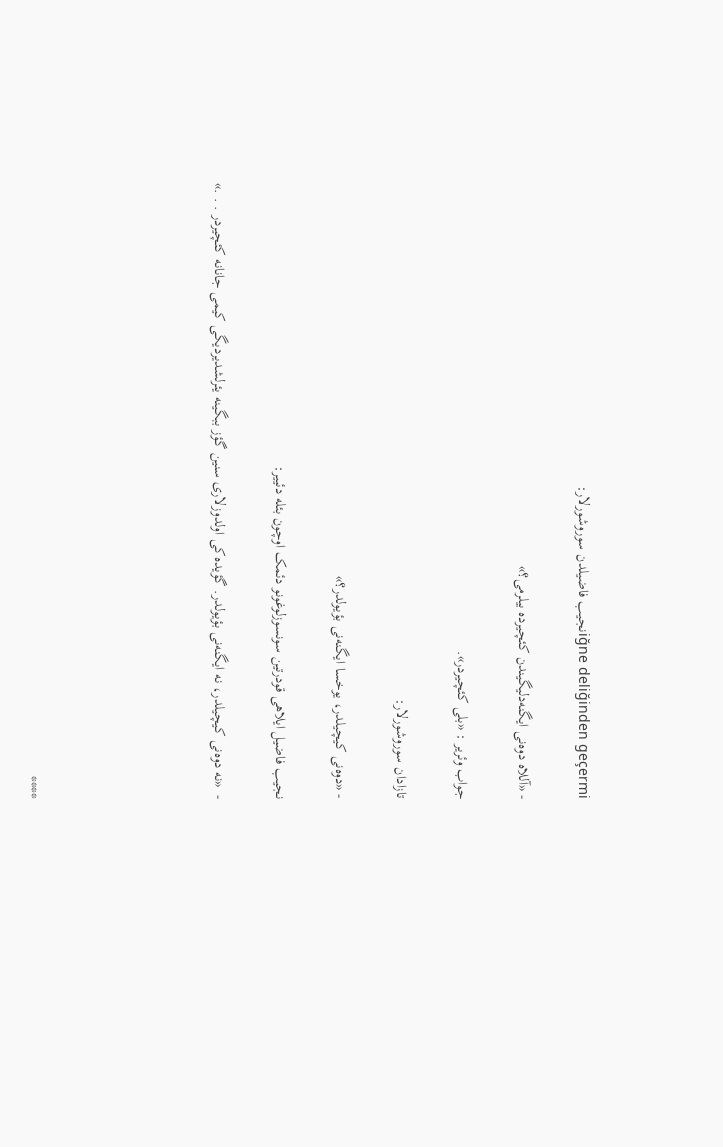iğne deliğinden geçermiنجیب فاضیلدن سوروشورلار:

- «آللاه دوه‌نی ایگنه‌دلیگیندن کئچیرده‌ بیلرمی؟»

جواب وئریر : «بلی کئچیردر».

تازادان سوروشورلار:

- «دوه‌نی کیچیلدر، یوخسا ایگنه‌نی بؤیولدر؟»

نجیب فاضیل ایلاهی قودرتین سونسوزلوغونو دئمک اوچون بئله دئییر:

-  «نه دوه‌نی کیچیلدر، نه ایگنه‌نی بؤیولدر. گؤیده‌کی اولدوزلاری سنین گؤز ببگینه یئرلشدیردیگی کیمی جانانه کئچیردر . . .»





****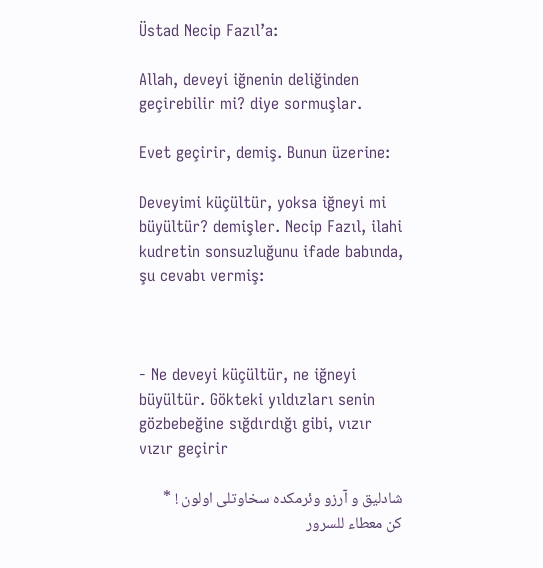Üstad Necip Fazıl’a:

Allah, deveyi iğnenin deliğinden geçirebilir mi? diye sormuşlar.

Evet geçirir, demiş. Bunun üzerine:

Deveyimi küçültür, yoksa iğneyi mi büyültür? demişler. Necip Fazıl, ilahi kudretin sonsuzluğunu ifade babında, şu cevabı vermiş:



- Ne deveyi küçültür, ne iğneyi büyültür. Gökteki yıldızları senin gözbebeğine sığdırdığı gibi, vızır vızır geçirir

شادلیق و آرزو وئرمکده سخاوتلی اولون ! * کن معطاء للسرور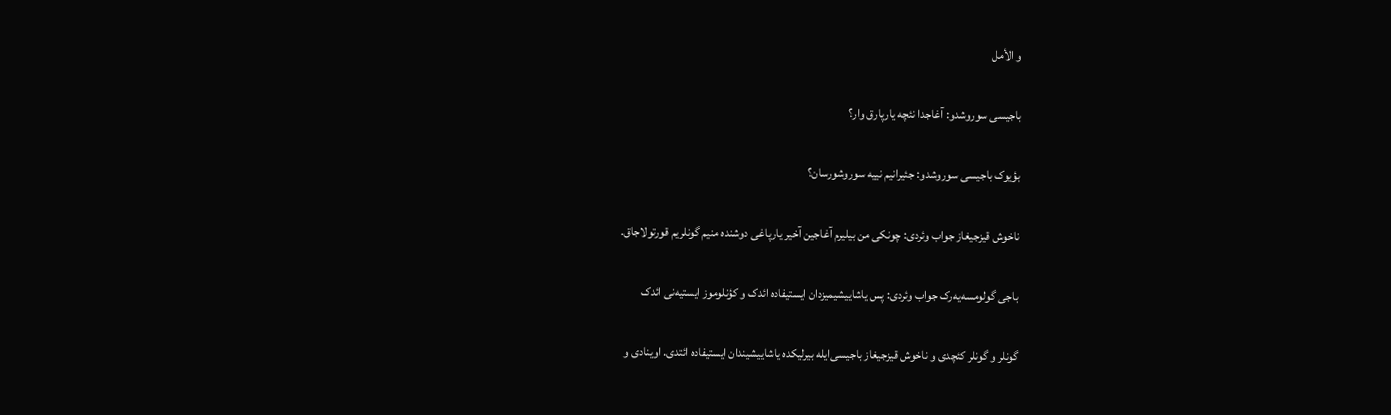و الأمل

باجیسی سوروشدو: آغاجدا نئچه یارپارق وار؟

بؤیوک باجیسی سوروشدو: جئیرانیم نییه سوروشورسان؟

ناخوش قیزجیغاز جواب وئردی: چونکی من بیلیرم آغاجین آخیر یارپاغی دوشنده منیم گونلریم قورتولاجاق.

باجی گولومسه‌یه‌رک جواب وئردی: پس یاشاییشیمیزدان ایستیفاده ائدک و کؤنلوموز ایستیه‌نی ائدک

گونلر و گونلر کئچدی و ناخوش قیزجیغاز باجیسی‌ایله بیرلیکده یاشاییشیندان ایستیفاده ائتدی. اوینادی و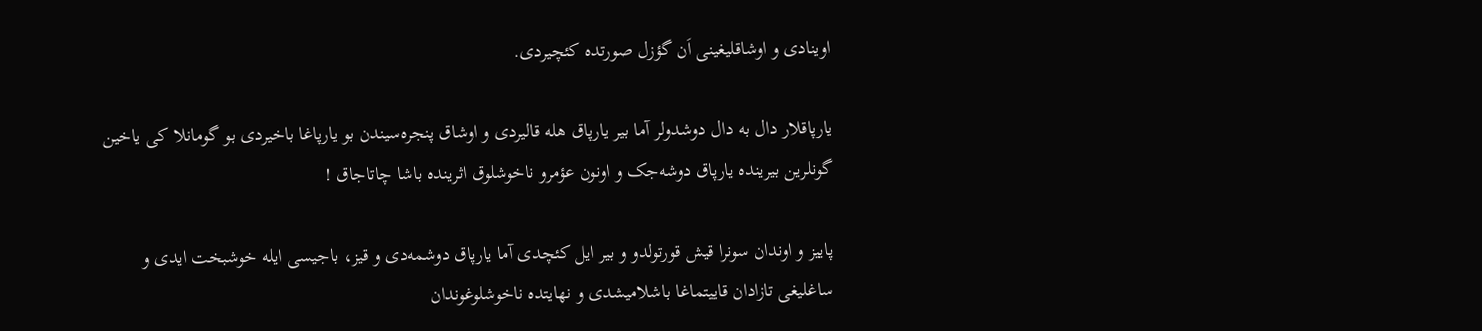اوینادی و اوشاقلیغینی اَن گؤزل صورتده کئچیردی.

یارپاقلار دال به دال دوشدولر آما بیر یارپاق هله قالیردی و اوشاق پنجره‌سیندن بو یارپاغا باخیردی بو گومانلا کی یاخین گونلرین بیرینده یارپاق دوشه‌جک و اونون عؤمرو ناخوشلوق اثرینده باشا چاتاجاق !

پاییز و اوندان سونرا قیش قورتولدو و بیر ایل کئچدی آما یارپاق دوشمه‌دی و قیز، باجیسی ایله خوشبخت ایدی و ساغلیغی تازادان قاییتماغا باشلامیشدی و نهایتده ناخوشلوغوندان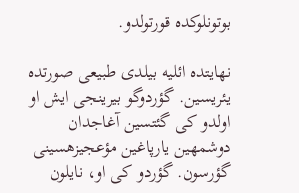بوتونلوکده قورتولدو.

نهایتده ائلیه بیلدی طبیعی صورتده یئریسین. گؤردوگو بیرینجی ایش او اولدو کی گئتسین آغاجدان دوشمهین یارپاغین مؤعجیزهسینی گؤرسون. گؤردو کی او، نایلون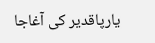یارپاقدیر کی آغاجا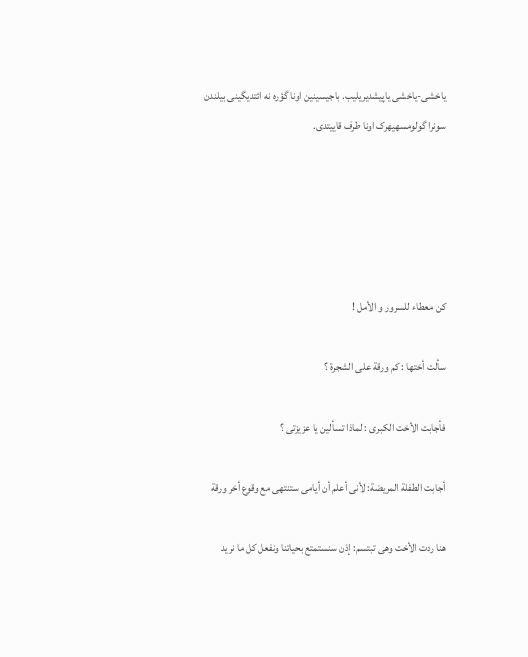یاخشی-یاخشی یاپیشدیریلیب. باجیسینین اونا گؤره نه ائتدیگینی بیلندن سونرا گولومسهیهرک اونا طرف قاییتدی.





کن معطاء للسرور و الأمل !

سألت أختها : کم ورقة على الشجرة ؟

فأجابت الأخت الکبرى : لماذا تسألین یا عزیزتی ؟

أجابت الطفلة المریضة: لأنی أعلم أن أیامی ستنتهی مع وقوع أخر ورقة

هنا ردت الأخت وهی تبتسم: إذن سنستمتع بحیاتنا ونفعل کل ما نرید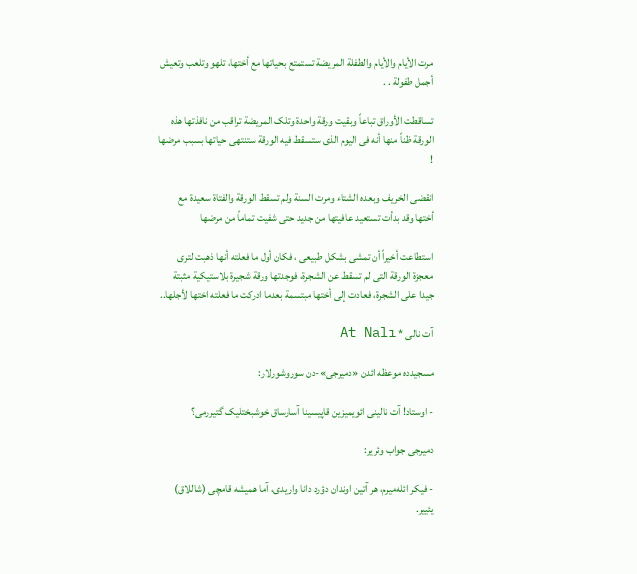مرت الأیام والأیام والطفلة المریضة تستمتع بحیاتها مع أختها، تلهو وتلعب وتعیش أجمل طفولة . .

تساقطت الأوراق تباعاً وبقیت ورقة واحدة وتلک المریضة تراقب من نافذتها هذه الورقة ظناً منها أنه فی الیوم الذی ستسقط فیه الورقة ستنتهی حیاتها بسبب مرضها !

انقضی الخریف وبعده الشتاء ومرت السنة ولم تسقط الورقة والفتاة سعیدة مع أختها وقد بدأت تستعید عافیتها من جدید حتى شفیت تماماً من مرضها

استطاعت أخیراً أن تمشی بشکل طبیعی ، فکان أول ما فعلته أنها ذهبت لترى معجزة الورقة التی لم تسقط عن الشجرة، فوجدتها ورقة شجیرة بلاستیکیة مثبتة جیدا على الشجرة، فعادت إلى أختها مبتسمة بعدما ادرکت ما فعلته اختها لأجلها..

آت نالی * At Nalı

مسجیدده موعظه ائدن «دمیرجی»-دن سوروشورلار:

- اوستاد! آت نالینی ائویمیزین قاپیسینا آسارساق خوشبختلیک گتیررمی؟

دمیرجی جواب وئریر:

- فیکر ائله‌میرم، هر آتین اوندان دؤرد دانا واریدی، آما همیشه قامچی (شاللاق) یئییر.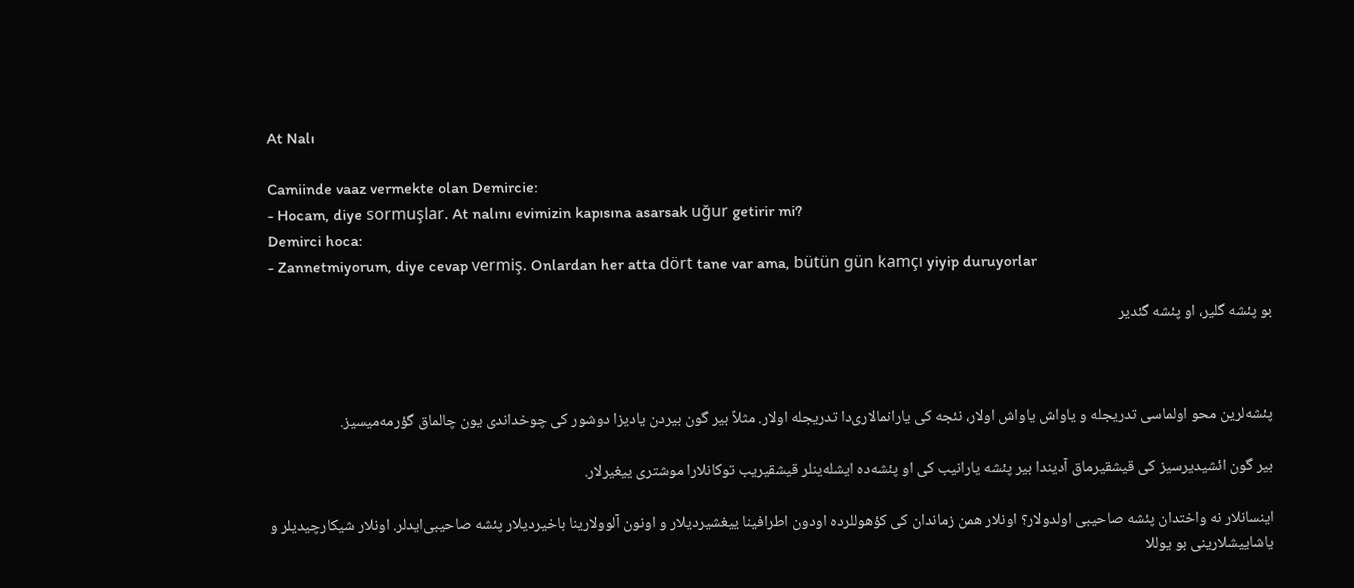At Nalı

Camiinde vaaz vermekte olan Demircie:
- Hocam, diye sormuşlar. At nalını evimizin kapısına asarsak uğur getirir mi?
Demirci hoca:
- Zannetmiyorum, diye cevap vermiş. Onlardan her atta dört tane var ama, bütün gün kamçı yiyip duruyorlar

بو پئشه گلیر، او پئشه گئدیر



پئشه‌لرین محو اولماسی تدریجله و یاواش یاواش اولار، نئجه کی یارانمالاری‌دا تدریجله اولار. مثلاً بیر گون بیردن یادیزا دوشور کی چوخداندی یون چالماق گؤرمه‌میسیز.

بیر گون ائشیدیرسیز کی قیشقیرماق آدیندا بیر پئشه یارانیب کی او پئشه‌ده ایشله‌ینلر قیشقیریب توکانلارا موشتری ییغیرلار.

اینسانلار نه واختدان پئشه صاحیبی اولدولار؟ اونلار همن زماندان کی کؤهوللرده اودون اطرافینا ییغشیردیلار و اونون آلوولارینا باخیردیلار پئشه صاحیبی‌ایدلر. اونلار شیکارچیدیلر و یاشاییشلارینی بو یوللا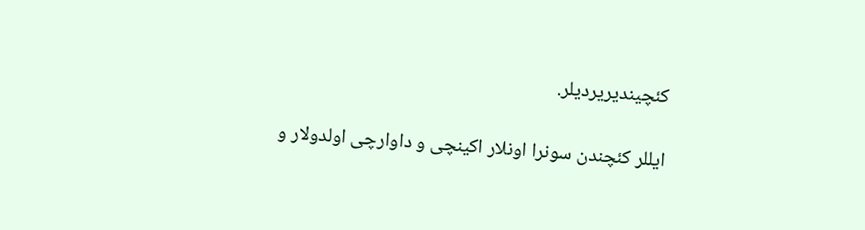کئچیندیریردیلر.

ایللر کئچندن سونرا اونلار اکینچی و داوارچی اولدولار و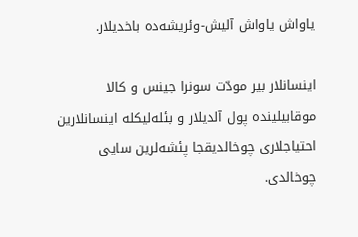یاواش یاواش آلیش-وئریشه‌ده باخدیلار.

اینسانلار بیر مودّت سونرا جینس و کالا موقابیلینده پول آلدیلار و بئله‌لیکله اینسانلارین احتیاجلاری چوخالدیقجا پئشه‌لرین سایی چوخالدی.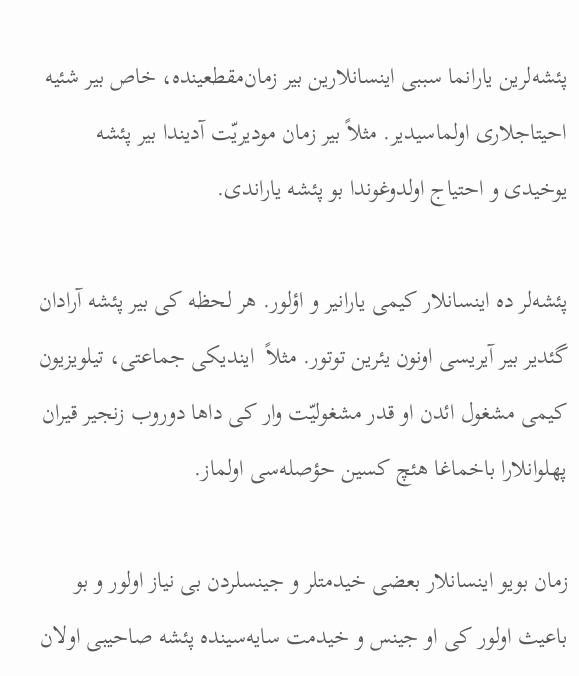پئشه‌لرین یارانما سببی اینسانلارین بیر زمان‌مقطعینده، خاص بیر شئیه احیتاجلاری اولماسیدیر. مثلاً بیر زمان مودیریّت آدیندا بیر پئشه یوخیدی و احتیاج اولدوغوندا بو پئشه یاراندی.

پئشه‌لر ده اینسانلار کیمی یارانیر و اؤلور. هر لحظه کی بیر پئشه آرادان گئدیر بیر آیریسی اونون یئرین توتور. مثلاً  ایندیکی جماعتی، تیلویزیون کیمی مشغول ائدن او قدر مشغولیّت وار کی داها دوروب زنجیر قیران پهلوانلارا باخماغا هئچ کسین حؤصله‌سی اولماز.

زمان بویو اینسانلار بعضی خیدمتلر و جینسلردن بی نیاز اولور و بو باعیث اولور کی او جینس و خیدمت سایه‌سینده پئشه صاحیبی اولان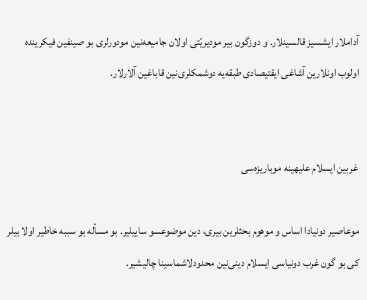آداملار ایشسیز قالسینلار. و دوزگون بیر مودیریّتی اولان جامیعه‌نین مودورلری بو صینفین فیکرینده اولوب اونلارین آشاغی ایقتیصادی طبقه‌یه دوشمکلری‌نین قاباغین آلارلار.


غربین ایسلام علیهینه موباریزه‌سی

موعاصیر دونیادا اساس و موهوم بحثلرین بیری، دین موضوعسو ساییلیر. بو مسأله بو سببه خاطیر اولا بیلر کی بو گون غرب دونیاسی ایسلام دینی‌نین محدودلاشماسینا چالیشیر.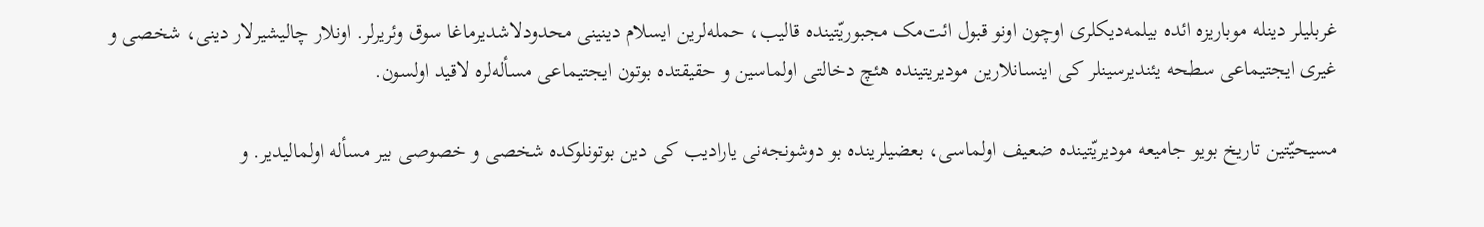غربلیلر دینله موباریزه ائده بیلمه‌دیکلری اوچون اونو قبول ائت‌مک مجبوریّتینده قالیب، حمله‌لرین ایسلام دینینی محدودلاشدیرماغا سوق وئریرلر. اونلار چالیشیرلار دینی، شخصی و غیری ایجتیماعی سطحه یئندیرسینلر کی اینسانلارین مودیریتینده هئچ دخالتی اولماسین و حقیقتده بوتون ایجتیماعی مسأله‌لره لاقید اولسون.

مسیحیّتین تاریخ بویو جامیعه مودیریّتینده ضعیف اولماسی، بعضیلرینده بو دوشونجه‌نی یارادیب کی دین بوتونلوکده شخصی و خصوصی بیر مسأله اولمالیدیر. و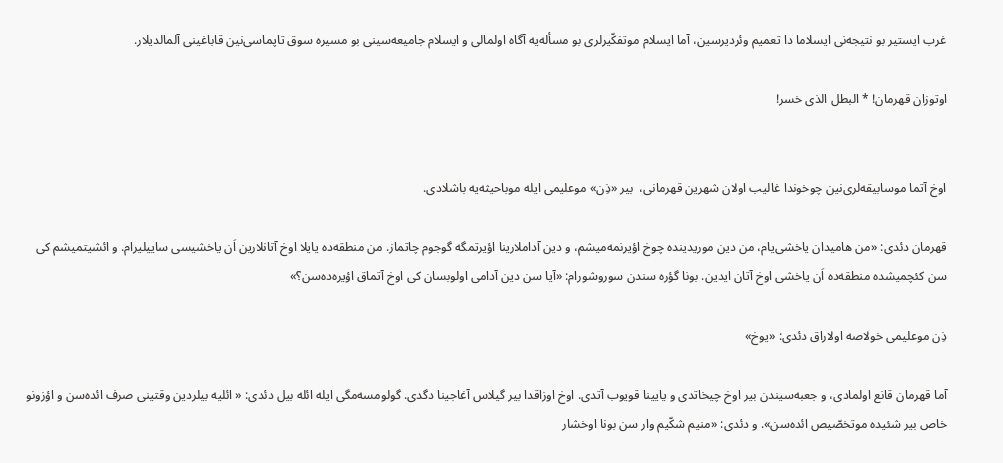غرب ایستیر بو نتیجه‌نی ایسلاما دا تعمیم وئردیرسین، آما ایسلام موتفکّیرلری بو مسأله‌یه آگاه اولمالی و ایسلام جامیعه‌سینی بو مسیره سوق تاپماسی‌نین قاباغینی آلمالدیلار.

اوتوزان قهرمان! * البطل الذی خسر!


اوخ آتما موسابیقه‌لری‌نین چوخوندا غالیب اولان شهرین قهرمانی،  بیر «ذِن» موعلیمی ایله موباحیثه‌یه باشلادی.

قهرمان دئدی: «من هامیدان یاخشی‌یام، من دین موریدینده چوخ اؤیرنمه‌میشم، و دین آداملارینا اؤیرتمگه گوجوم چاتماز. من منطقه‌ده یایلا اوخ آتانلارین اَن یاخشیسی ساییلیرام. و ائشیتمیشم کی سن کئچمیشده منطقه‌ده اَن یاخشی اوخ آتان ایدین. بونا گؤره سندن سوروشورام: «آیا سن دین آدامی اولوبسان کی اوخ آتماق اؤیره‌ده‌سن؟»

ذِن موعلیمی خولاصه اولاراق دئدی: «یوخ»

آما قهرمان قانع اولمادی، و جعبه‌سیندن بیر اوخ چیخاتدی و یایینا قویوب آتدی. اوخ اوزاقدا بیر گیلاس آغاجینا دگدی. گولومسه‌مگی ایله ائله بیل دئدی: « ائلیه بیلردین وقتینی صرف ائده‌سن و اؤزونو خاص بیر شئیده موتخصّیص ائده‌سن». و دئدی: «منیم شکّیم وار سن بونا اوخشار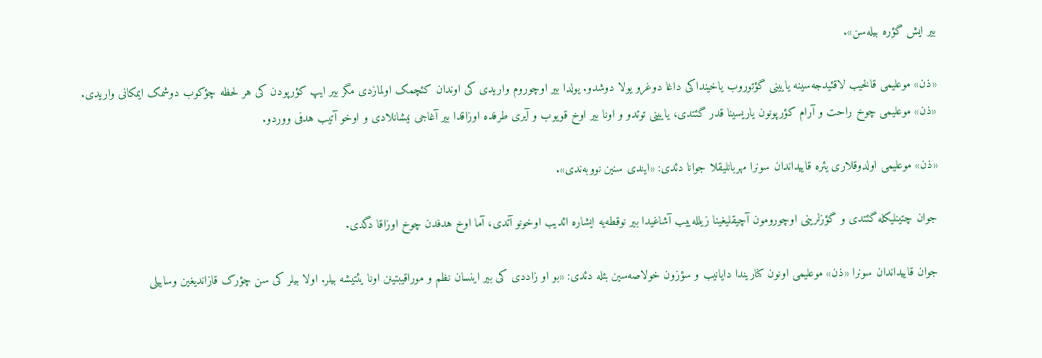بیر ایش گؤره بیله‌سن».

«ذن» موعلیمی قالخیب لاقئیدجه‌سینه یایینی گؤتوروب یاخینداکی داغا دوغرو یولا دوشدو. یولدا بیر اوچوروم واریدی کی اوندان کئچمک اولمازدی مگر بیر ایپ کؤرپودن کی هر لحظه چؤکوب دوشمک ایمکانی واریدی. «ذن» موعلیمی چوخ راحت و آرام کؤرپونون یاریسینا قدر گئتدی، یایینی توتدو و اونا بیر اوخ قویوب و آیری طرفده اوزاقدا بیر آغاجی نیشانلادی و اوخو آتیب هدفی ووردو.

«ذن» موعلیمی اولدوقلاری یئره قاییداندان سونرا مهربانلیقلا جوانا دئدی: «ایندی سنین نووبه‌ندی».

جوان چتینلیکله گئتدی و گؤزلرینی اوچورومون آچیقلیغینا زیلله‌ییب آشاغیدا بیر نوقطه‌یه ایشاره ائدیب اوخونو آتدی، آما اوخ هدفدن چوخ اوزاقا دگدی.

جوان قاییداندان سونرا «ذن» موعلیمی اونون کناریندا دایانیب و سؤزون خولاصه‌سین بئله دئدی: «بو او زاددی کی بیر اینسان نظم و موراقیبتینن اونا یئتیشه بیلر. اولا بیلر کی سن چؤرک قازاندیغین وساییلی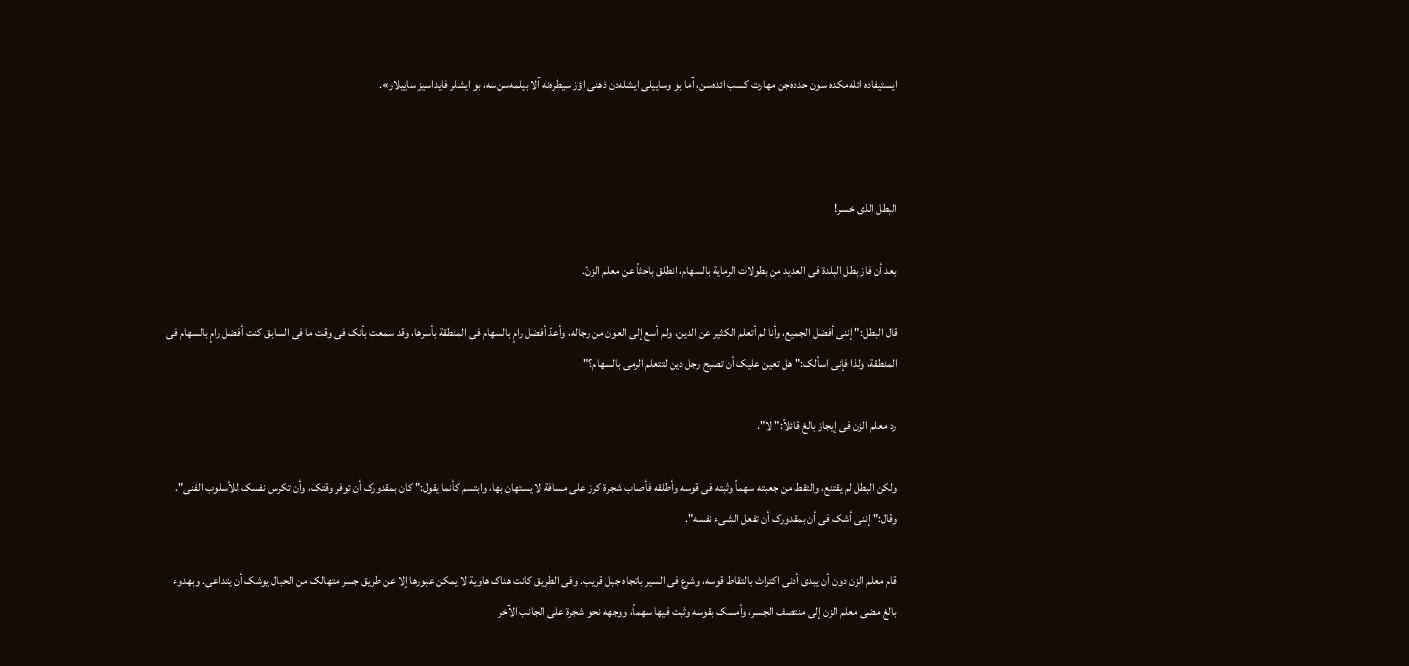ایستیفاده ائله‌مکده سون حدده‌جن مهارت کسب ائده‌سن، آما بو وساییلی ایشله‌دن ذهنی اؤز سیطره‌نه آلا بیلمه‌سن‌سه، بو ایشلر فایداسیز ساییلار».



البطل الذی خسر!

بعد أن فاز بطل البلدة فی العدید من بطولات الرمایة بالسهام، انطلق باحثاً عن معلم الزنّ.

قال البطل:" إننی أفضل الجمیع، وأنا لم أتعلم الکثیر عن الدین، ولم أسع إلى العون من رجاله، وأعدّ أفضل رامٍ بالسهام فی المنطقة بأسرها، وقد سمعت بأنک فی وقت ما فی السابق کنت أفضل رامٍ بالسهام فی المنطقة، ولذا فإنی اسألک:" هل تعین علیک أن تصبح رجل دین لتتعلم الرمی بالسهام؟"

رد معلم الزن فی إیجاز بالغ قائلاً:" لا".

ولکن البطل لم یقتنع، والتقط من جعبته سهماً وثبته فی قوسه وأطلقه فأصاب شجرة کرز على مسافة لا یستهان بها، وابتسم کأنما یقول:" کان بمقدورک أن توفر وقتک، وأن تکرس نفسک للأسلوب الفنی". وقال:" إننی أشک فی أن بمقدورک أن تفعل الشیء نفسه".

قام معلم الزن دون أن یبدی أدنى اکتراث بالتقاط قوسه، وشرع فی السیر باتجاه جبل قریب. وفی الطریق کانت هناک هاویة لا یمکن عبورها إلا عن طریق جسر متهالک من الحبال یوشک أن یتداعى. وبهدوء بالغ مضى معلم الزن إلى منتصف الجسر، وأمسک بقوسه وثبت فیها سهماً، ووجهه نحو شجرة على الجانب الآخر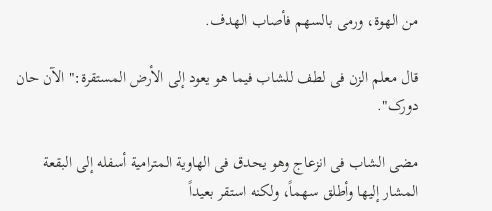من الهوة، ورمى بالسهم فأصاب الهدف.

قال معلم الزن فی لطف للشاب فیما هو یعود إلى الأرض المستقرة:" الآن حان دورک".

مضى الشاب فی انزعاج وهو یحدق فی الهاویة المترامیة أسفله إلى البقعة المشار إلیها وأطلق سهماً، ولکنه استقر بعیداً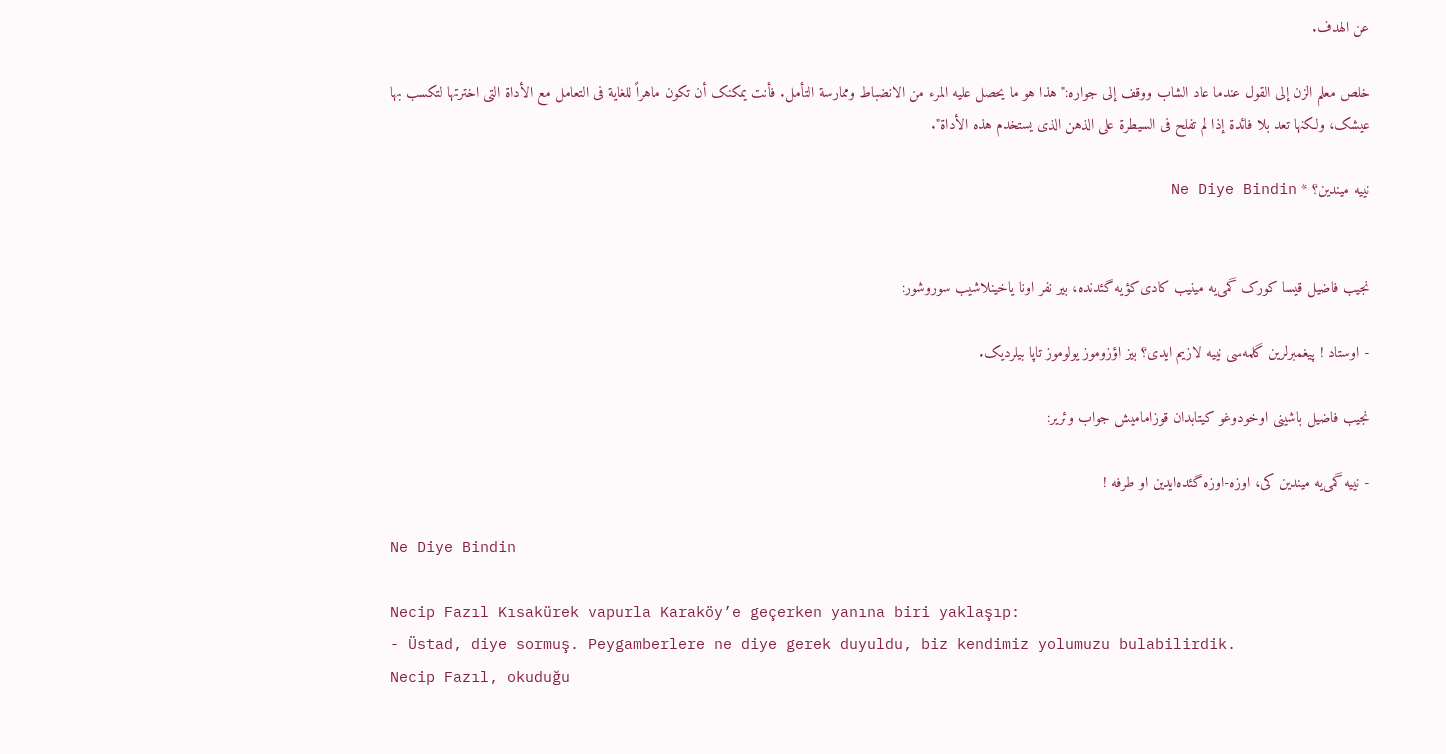عن الهدف.

خلص معلم الزن إلى القول عندما عاد الشاب ووقف إلى جواره:" هذا هو ما یحصل علیه المرء من الانضباط وممارسة التأمل. فأنت یمکنک أن تکون ماهراً للغایة فی التعامل مع الأداة التی اخترتها لتکسب بها عیشک، ولکنها تعد بلا فائدة إذا لم تفلح فی السیطرة على الذهن الذی یستخدم هذه الأداة".

نییه میندین؟ * Ne Diye Bindin


نجیب فاضیل قیسا کورک گمی‌یه مینیب کادی‌کؤیه گئدنده، بیر نفر اونا یاخینلاشیب سوروشور:

- اوستاد ! پیغمبرلرین گلمه‌سی نییه لازیم ایدی؟ بیز اؤزوموز یولوموز تاپا بیلردیک.

نجیب فاضیل باشینی اوخودوغو کیتابدان قوزامامیش جواب وئریر:

- نییه گمی‌یه میندین کی، اوزه-اوزه گئده‌ایدین او طرفه !

Ne Diye Bindin

Necip Fazıl Kısakürek vapurla Karaköy’e geçerken yanına biri yaklaşıp:
- Üstad, diye sormuş. Peygamberlere ne diye gerek duyuldu, biz kendimiz yolumuzu bulabilirdik.
Necip Fazıl, okuduğu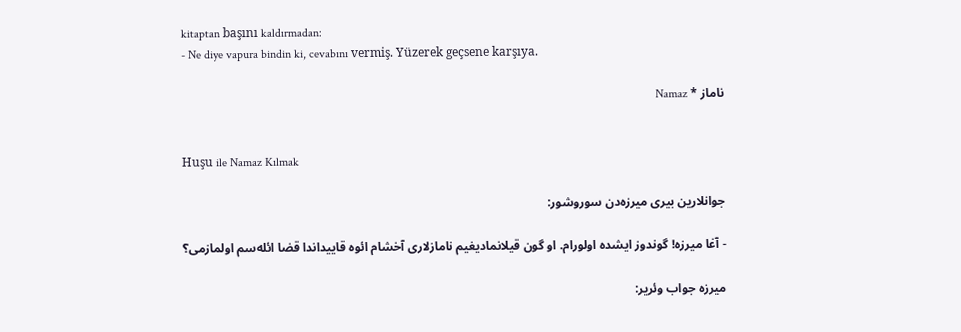kitaptan başını kaldırmadan:
- Ne diye vapura bindin ki, cevabını vermiş. Yüzerek geçsene karşıya.

ناماز * Namaz


Huşu ile Namaz Kılmak

جوانلارین بیری میرزه‌دن سوروشور:

- آغا میرزه! گوندوز ایشده اولورام. او گون قیلانمادیغیم نامازلاری آخشام ائوه قاییداندا قضا ائله‌سم اولمازمی؟

میرزه جواب وئریر: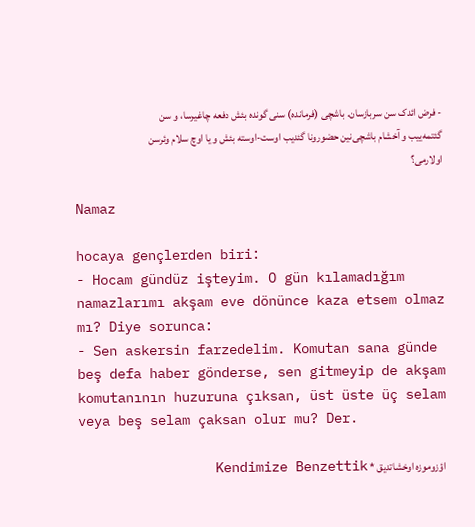- فرض ائدک سن سربازسان. باشچی (فرمانده) سنی گونده بئش دفعه چاغیرسا، و سن گئتمه‌ییب و آخشام باشچی‌نین حضورونا گئدیب اوست-اوسته بئش و یا اوچ سلام وئرسن اولارمی؟

Namaz

hocaya gençlerden biri:
- Hocam gündüz işteyim. O gün kılamadığım namazlarımı akşam eve dönünce kaza etsem olmaz mı? Diye sorunca:
- Sen askersin farzedelim. Komutan sana günde beş defa haber gönderse, sen gitmeyip de akşam komutanının huzuruna çıksan, üst üste üç selam veya beş selam çaksan olur mu? Der.

اؤزوموزه اوخشاتدیق * Kendimize Benzettik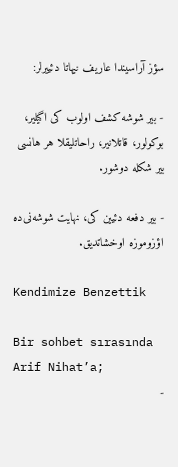سؤز آراسیندا عاریف نیهاتا دئییرلر:

- بیر شوشه کشف اولوب کی اگیلیر، بوکولور، قاتلانیر، راحاتلیقلا هر هانسی بیر شکله دوشور.

- بیر دفعه دئیین کی، نهایت شوشه‌نی‌ده اؤزوموزه اوخشاتدیق.

Kendimize Benzettik

Bir sohbet sırasında Arif Nihat’a;
-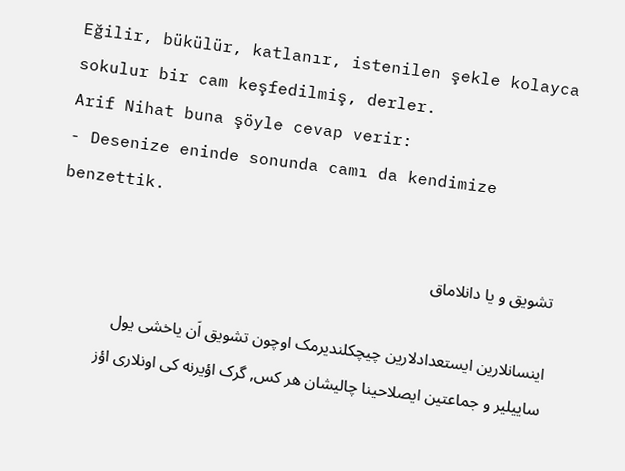Eğilir, bükülür, katlanır, istenilen şekle kolayca sokulur bir cam keşfedilmiş, derler.
Arif Nihat buna şöyle cevap verir:
- Desenize eninde sonunda camı da kendimize benzettik.

تشویق و یا دانلاماق

اینسانلارین ایستعدادلارین چیچکلندیرمک اوچون تشویق اَن یاخشی یول ساییلیر و جماعتین ایصلاحینا چالیشان هر کس, گرک اؤیرنه کی اونلاری اؤز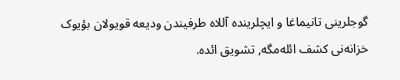گوجلرینی تانیماغا و ایچلرینده آللاه طرفیندن ودیعه قویولان بؤیوک خزانه‌نی کشف ائله‌مگه, تشویق ائده.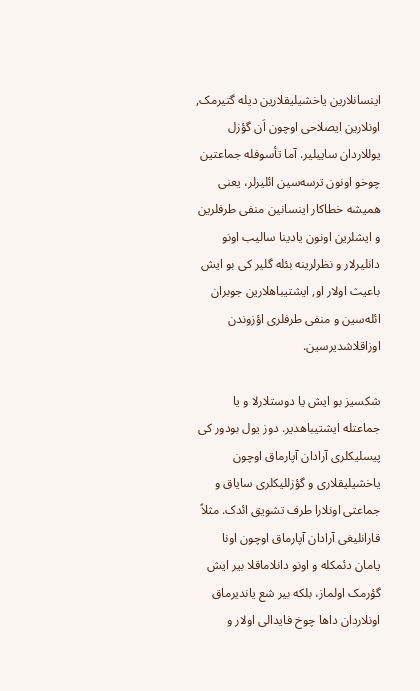اینسانلارین یاخشیلیقلارین دیله گتیرمک, اونلارین ایصلاحی اوچون اَن گؤزل یوللاردان ساییلیر. آما تأسوفله جماعتین چوخو اونون ترسه‌سین ائلیرلر، یعنی همیشه خطاکار اینسانین منفی طرفلرین و ایشلرین اونون یادینا سالیب اونو دانلیرلار و نظرلرینه بئله گلیر کی بو ایش باعیث اولار او, ایشتیباهلارین جوبران ائله‌سین و منفی طرفلری اؤزوندن اوزاقلاشدیرسین.

شکسیز بو ایش یا دوستلارلا و یا جماعتله ایشتیباهدیر. دوز یول بودور کی پیسلیکلری آرادان آپارماق اوچون یاخشیلیقلاری و گؤزللیکلری سایاق و جماعتی اونلارا طرف تشویق ائدک. مثلاً قارانلیغی آرادان آپارماق اوچون اونا یامان دئمکله و اونو دانلاماقلا بیر ایش گؤرمک اولماز، بلکه بیر شع یاندیرماق اونلاردان داها چوخ فایدالی اولار و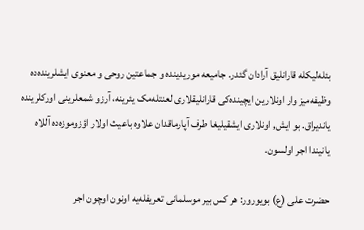بئله‌لیکله قارانلیق آرادان گئدر. جامیعه‌ موریدینده‌ و جماعتین روحی و معنوی ایشلرینده‌ده وظیفه‌میز وار اونلارین ایچینده‌کی قارانلیقلاری لعنتله‌مک یئرینه، آرزو شمعلرینی اورکلرینده یاندیراق. بو ایش, اونلاری ایشقیلیغا طرف آپارماقدان علاوه باعیث اولار اؤزوموزه‌ده آللاه یانیندا اجر اولسون.

حضرت علی (ع) بویورور: هر کس بیر موسلمانی تعریفله‌یه اونون اوچون اجر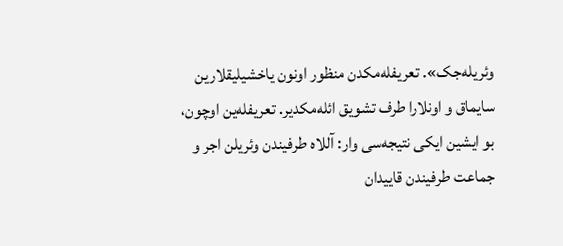وئریله‌جک». تعریفله‌مکدن منظور اونون یاخشیلیقلارین سایماق و اونلارا طرف تشویق ائله‌مکدیر. تعریفله‌ین اوچون، بو ایشین ایکی نتیجه‌سی وار: آللاه طرفیندن وئریلن اجر و جماعت طرفیندن قاییدان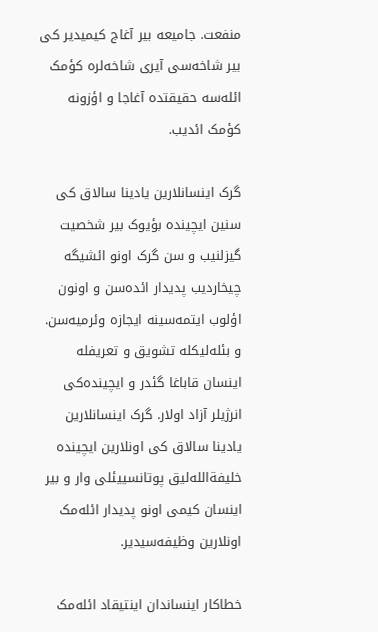منفعت. جامیعه بیر آغاج کیمیدیر کی بیر شاخه‌سی آیری شاخه‌لره کؤمک ائله‌سه حقیقتده آغاجا و اؤزونه کؤمک ائدیب.

گرک اینسانلارین یادینا سالاق کی سنین ایچینده بؤیوک بیر شخصیت گیزلنیب و سن گرک اونو ائشیگه چیخاردیب پدیدار ائده‌سن و اونون اؤلوب ایتمه‌سینه ایجازه وئرمیه‌سن. و بئله‌لیکله تشویق و تعریفله اینسان قاباغا گئدر و ایچینده‌کی انرژیلر آزاد اولار. گرک اینسانلارین یادینا سالاق کی اونلارین ایچینده خلیفةالله‌لیق پوتانسییئلی وار و بیر اینسان کیمی اونو پدیدار ائله‌مک اونلارین وظیفه‌سیدیر.

خطاکار اینساندان اینتیقاد ائله‌مک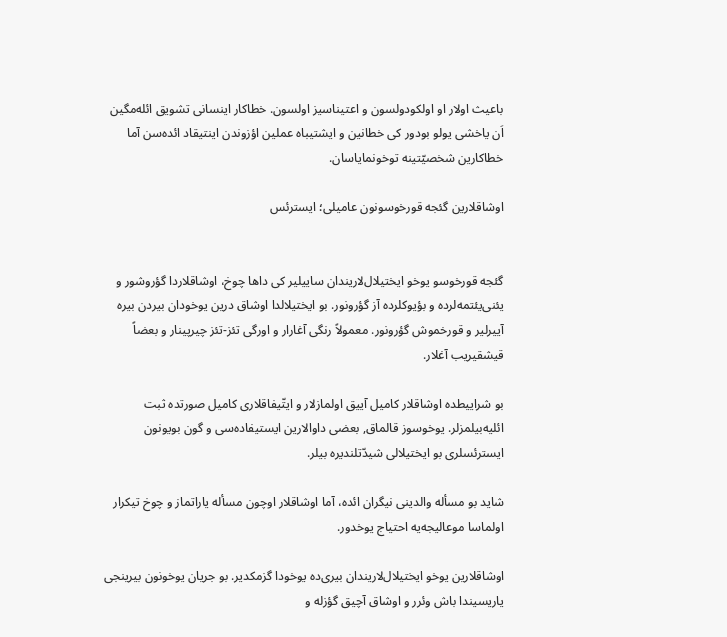باعیث اولار او اولکودولسون و اعتیناسیز اولسون. خطاکار اینسانی تشویق ائله‌مگین اَن یاخشی یولو بودور کی خطانین و ایشتیباه عملین اؤزوندن اینتیقاد ائده‌سن آما خطاکارین شخصیّتینه توخونمایاسان.

اوشاقلارین گئجه قورخوسونون عامیلی؛ ایسترئس


گئجه قورخوسو یوخو ایختیلال‌لاریندان ساییلیر کی داها چوخ، اوشاقلاردا گؤروشور و یئنی‌یئتمه‌لرده و بؤیوکلرده آز گؤرونور. بو ایختیلالدا اوشاق درین یوخودان بیردن بیره آییرلیر و قورخموش گؤرونور. معمولاً رنگی آغارار و اورگی تئز-تئز چیرپینار و بعضاً قیشقیریب آغلار.

بو شراییطده اوشاقلار کامیل آییق اولمازلار و ایتّیفاقلاری کامیل صورتده ثبت ائلیه‌بیلمزلر. یوخوسوز قالماق, بعضی داوالارین ایستیفاده‌سی و گون بویونون ایسترئسلری بو ایختیلالی شیدّتلندیره بیلر.

شاید بو مسأله والدینی نیگران ائده، آما اوشاقلار اوچون مسأله یاراتماز و چوخ تیکرار اولماسا موعالیجه‌یه احتیاج یوخدور.

اوشاقلارین یوخو ایختیلال‌لاریندان بیر‌ی‌ده یوخودا گزمکدیر. بو جریان یوخونون بیرینجی یاریسیندا باش وئرر و اوشاق آچیق گؤزله و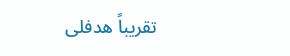تقریباً هدفلی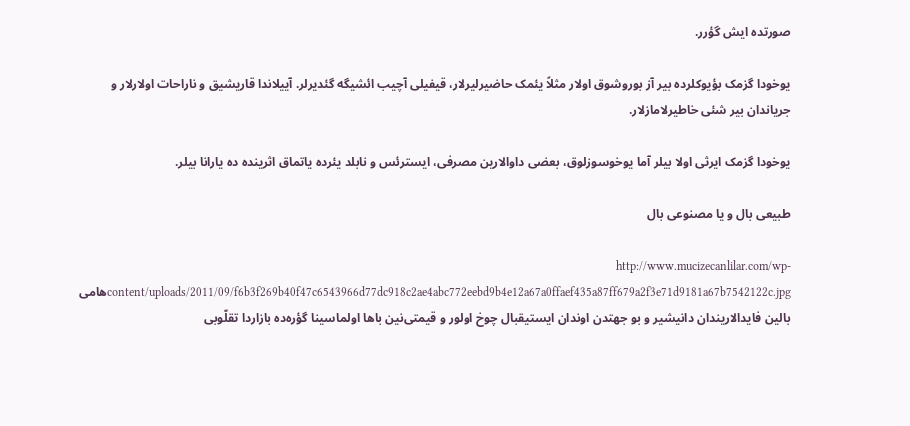صورتده ایش گؤرر.

یوخودا گزمک بؤیوکلرده بیر آز بوروشوق اولار مثلاً یئمک حاضیرلیرلار، قیفیلی آچیب ائشیگه گئدیرلر. آییلاندا قاریشیق و ناراحات اولارلار و جریاندان بیر شئی خاطیرلامازلار.

یوخودا گزمک ایرثی اولا بیلر آما یوخوسوزلوق، بعضی داوالارین مصرفی، ایسترئس و نابلد یئرده یاتماق اثرینده ده یارانا بیلر.

طبیعی بال و یا مصنوعی بال

http://www.mucizecanlilar.com/wp-content/uploads/2011/09/f6b3f269b40f47c6543966d77dc918c2ae4abc772eebd9b4e12a67a0ffaef435a87ff679a2f3e71d9181a67b7542122c.jpgهامی بالین فایدالاریندان دانیشیر و بو جهتدن اوندان ایستیقبال چوخ اولور و قیمتی‌نین باها اولماسینا گؤره‌ده بازاردا تقلّوبی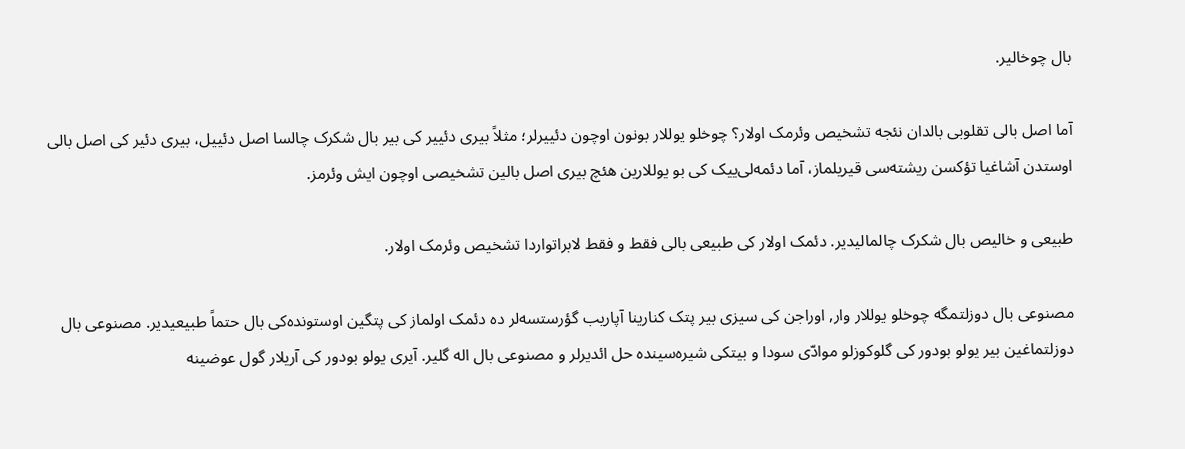بال چوخالیر.

آما اصل بالی تقلوبی بالدان نئجه تشخیص وئرمک اولار؟ چوخلو یوللار بونون اوچون دئییرلر؛ مثلاً بیری دئییر کی بیر بال شکرک چالسا اصل دئییل، بیری دئیر کی اصل بالی اوستدن آشاغیا تؤکسن ریشته‌سی قیریلماز، آما دئمه‌لی‌ییک کی بو یوللارین هئچ بیری اصل بالین تشخیصی اوچون ایش وئرمز.

طبیعی و خالیص بال شکرک چالمالیدیر. دئمک اولار کی طبیعی بالی فقط و فقط لابراتواردا تشخیص وئرمک اولار.

مصنوعی بال دوزلتمگه چوخلو یوللار وار, اوراجن کی سیزی بیر پتک کنارینا آپاریب گؤرستسه‌لر ده دئمک اولماز کی پتگین اوستونده‌کی بال حتماً طبیعیدیر. مصنوعی بال دوزلتماغین بیر یولو بودور کی گلوکوزلو موادّی سودا و بیتکی شیره‌سینده حل ائدیرلر و مصنوعی بال اله گلیر. آیری یولو بودور کی آریلار گول عوضینه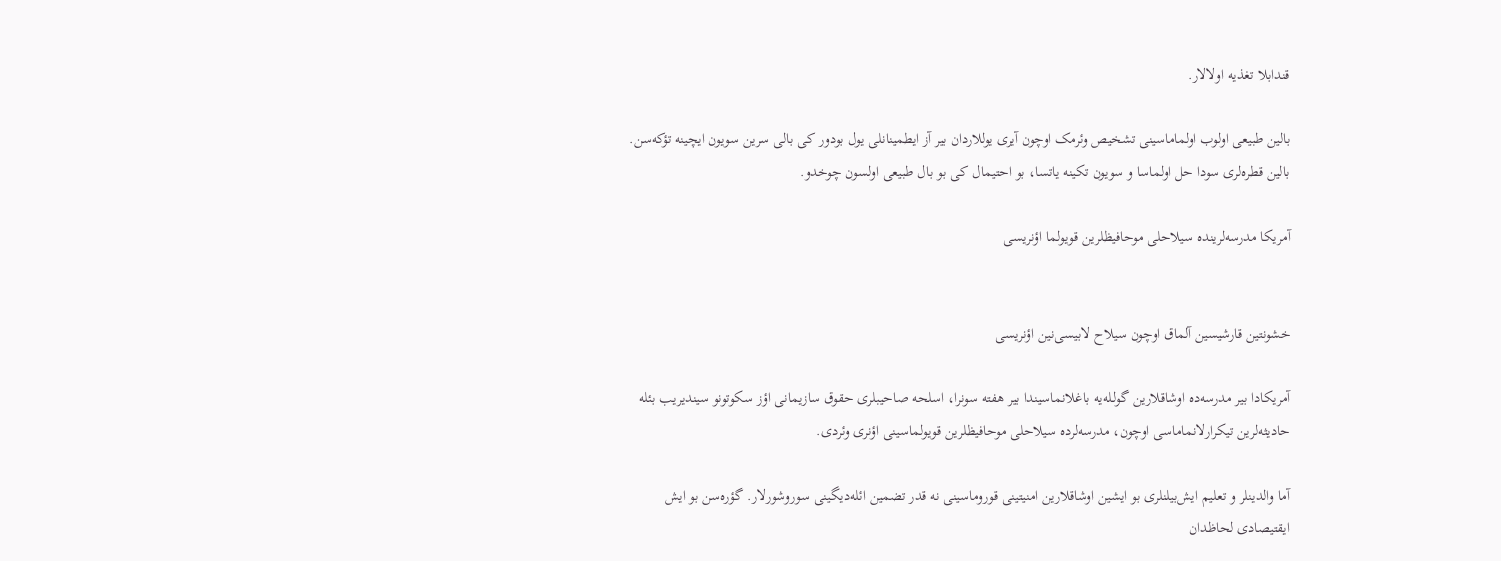قندابلا تغذیه اولالار.

بالین طبیعی اولوب اولماماسینی تشخیص وئرمک اوچون آیری یوللاردان بیر آز ایطمینانلی یول بودور کی بالی سرین سویون ایچینه تؤکه‌سن. بالین قطره‌لری سودا حل اولماسا و سویون تکینه یاتسا، بو احتیمال کی بو بال طبیعی اولسون چوخدو.

آمریکا مدرسه‌لرینده سیلاحلی موحافیظلرین قویولما اؤنریسی


خشونتین قارشیسین آلماق اوچون سیلاح لابیسی‌نین اؤنریسی

آمریکادا بیر مدرسه‌ده اوشاقلارین گولـله‌یه باغلانماسیندا بیر هفته سونرا، اسلحه صاحیبلری حقوق سازیمانی اؤز سکوتونو سیندیریب بئله حادیثه‌لرین تیکرارلانماماسی اوچون، مدرسه‌لرده سیلاحلی موحافیظلرین قویولماسینی اؤنری وئردی.

آما والدینلر و تعلیم ایش‌بیلنلری بو ایشین اوشاقلارین امنیتینی قوروماسینی نه قدر تضمین ائله‌دیگینی سوروشورلار. گؤره‌سن بو ایش ایقتیصادی لحاظدان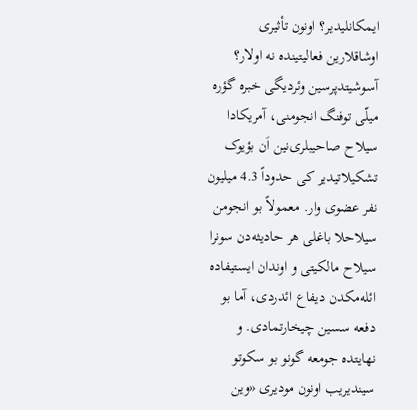ایمکانلیدیر؟ اونون تأثیری اوشاقلارین فعالیتینده نه اولار؟ آسوشیتدپرسین وئردیگی خبره گؤره میلّی توفنگ انجومنی، آمریکادا سیلاح صاحیبلری‌نین اَن بؤیوک تشکیلاتیدیر کی حدوداً 4.3 میلیون نفر عضوی وار. معمولاً بو انجومن سیلاحلا باغلی هر حادیثه‌دن سونرا سیلاح مالکیتی و اوندان ایستیفاده ائله‌مکدن دیفاع ائدردی، آما بو دفعه سسین چیخارتمادی. و نهایتده جومعه گونو بو سکوتو سیندیریب اونون مودیری «وین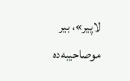لاپیر»، بیر موصاحیبه‌ده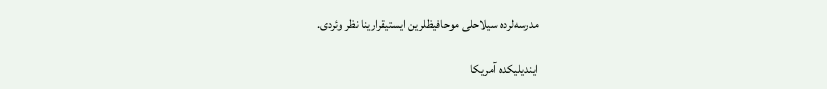مدرسه‌لرده سیلاحلی موحافیظلرین ایستیقرارینا نظر وئردی.

ایندیلیکده آمریکا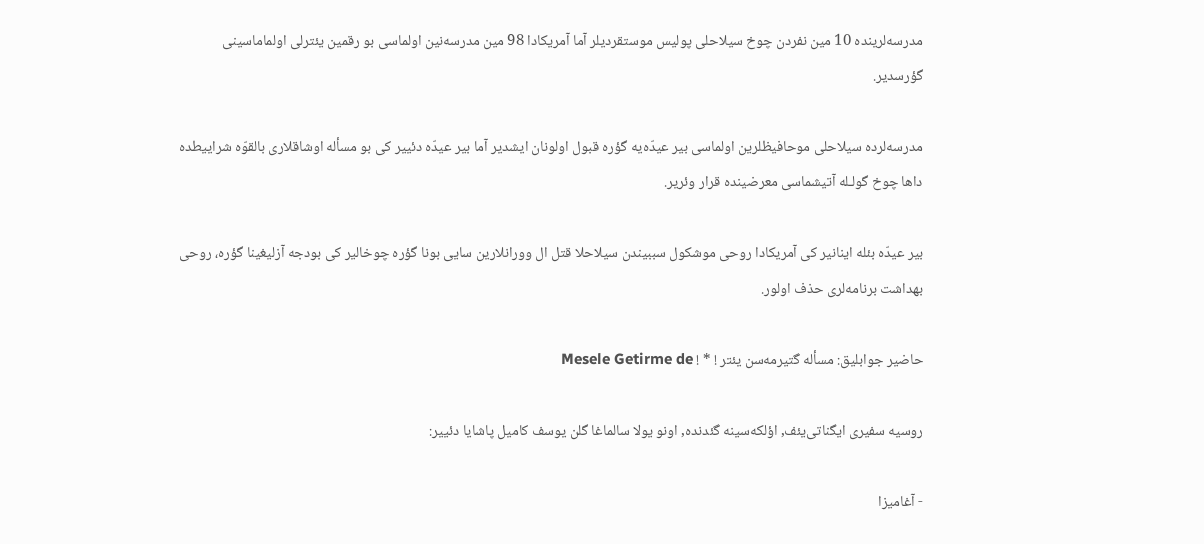مدرسه‌لرینده 10 مین نفردن چوخ سیلاحلی پولیس موستقردیلر آما آمریکادا 98 مین مدرسه‌نین اولماسی بو رقمین یئترلی اولماماسینی گؤرسدیر.

مدرسه‌لرده سیلاحلی موحافیظلرین اولماسی بیر عیدّه‌یه گؤره قبول اولونان ایشدیر آما بیر عیدّه‌ دئییر کی بو مسأله اوشاقلاری بالقوّه شراییطده داها چوخ گولـله آتیشماسی معرضینده قرار وئریر.

بیر عیدّه بئله اینانیر کی آمریکادا روحی موشکول سببیندن سیلاحلا قتل ال وورانلارین سایی بونا گؤره چوخالیر کی بودجه‌ آزلیغینا گؤره، روحی بهداشت برنامه‌لری حذف اولور.

حاضیر جوابلیق: مسأله گتیرمه‌سن یئتر ! * ! Mesele Getirme de

روسیه سفیری ایگناتی‌یئف, اؤلکه‌سینه گئدنده, اونو یولا سالماغا گلن یوسف کامیل پاشایا دئییر:

- آغامیزا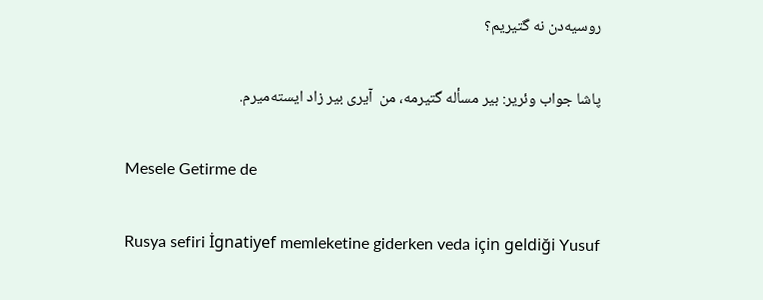روسیه‌دن نه گتیریم؟

پاشا جواب وئریر: بیر مسأله گتیرمه، من  آیری بیر زاد ایسته‌میرم.

Mesele Getirme de

Rusya sefiri İgnatiyef memleketine giderken veda için geldiği Yusuf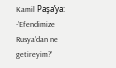Kamil Paşa’ya:
-’Efendimize Rusya’dan ne getireyim?’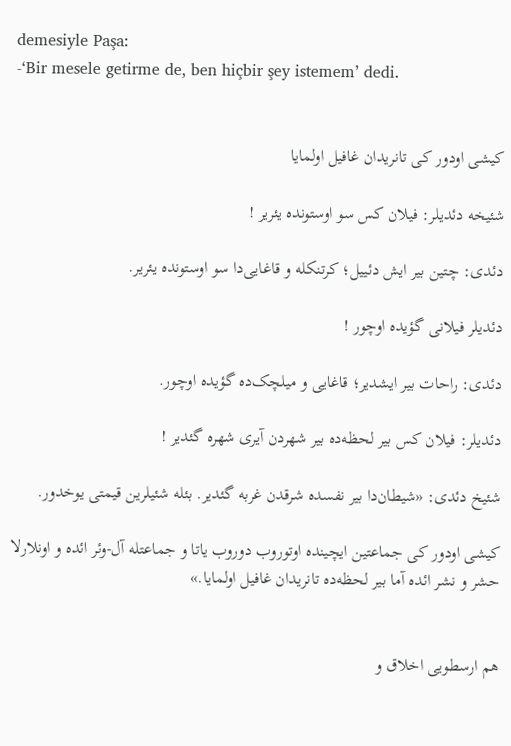demesiyle Paşa:
-‘Bir mesele getirme de, ben hiçbir şey istemem’ dedi.


کیشی اودور کی تانریدان غافیل اولمایا

شئیخه دئدیلر: فیلان کس سو اوستونده یئریر !

دئدی: چتین بیر ایش دئییل؛ کرتنکله و قاغایی‌دا سو اوستونده یئریر.

دئدیلر فیلانی گؤیده اوچور !

دئدی: راحات بیر ایشدیر؛ قاغایی و میلچک‌ده گؤیده اوچور.

دئدیلر: فیلان کس بیر لحظه‌ده بیر شهردن آیری شهره گئدیر !

شئیخ دئدی: «شیطان‌دا بیر نفسده شرقدن غربه گئدیر. بئله شئیلرین قیمتی یوخدور.

کیشی اودور کی جماعتین ایچینده اوتوروب دوروب یاتا و جماعتله آل-وئر ائده و اونلارلا حشر و نشر ائده آما بیر لحظه‌ده تانریدان غافیل اولمایا.»


هم ارسطویی اخلاق و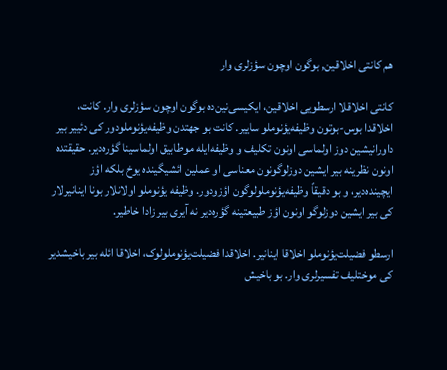هم کانتی اخلاقین, بوگون اوچون سؤزلری وار

کانتی اخلاقلا ارسطویی اخلاقین، ایکیسی‌نین‌ده بوگون اوچون سؤزلری وار. کانت، اخلاقدا بوس-بوتون وظیفه‌یؤنوملو ساییر. کانت بو جهتدن وظیفه‌یؤنوملودور کی دئییر بیر داورانیشین دوز اولماسی اونون تکلیف و وظیفه‌ایله موطابیق اولماسینا گؤره‌دیر. حقیقتده اونون نظرینه بیر ایشین دوزلوگونون معناسی او عملین ائشیگینده یوخ بلکه اؤز ایچینده‌دیر، و بو دقیقاً وظیفه‌یؤنوملولوگون اؤزودور. وظیفه یؤنوملو اولانلار بونا اینانیرلار کی بیر ایشین دوزلوگو اونون اؤز طبیعتینه گؤره‌دیر نه آیری بیر زادا خاطیر.

ارسطو فضیلت‌یؤنوملو اخلاقا اینانیر. اخلاقدا فضیلت‌یؤنوملولوک، اخلاقا ائله بیر باخیشدیر کی موختلیف تفسیرلری وار. بو باخیش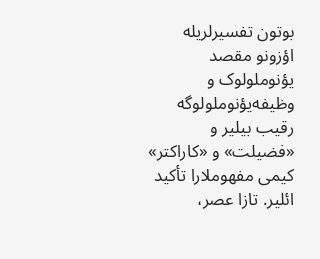بوتون تفسیرلریله اؤزونو مقصد یؤنوملولوک و وظیفه‌یؤنوملولوگه رقیب بیلیر و «فضیلت» و «کاراکتر» کیمی مفهوملارا تأکید ائلیر. تازا عصر،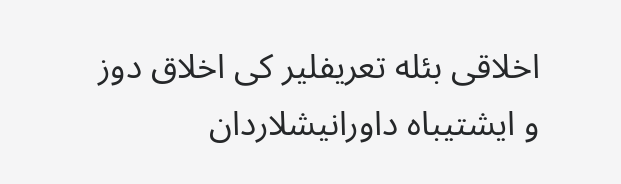اخلاقی بئله تعریفلیر کی اخلاق دوز و ایشتیباه داورانیشلاردان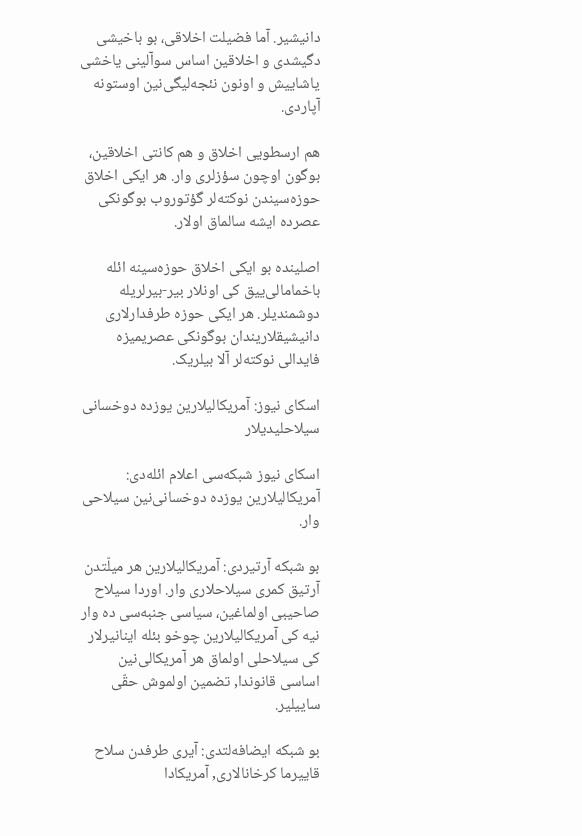دانیشیر. آما فضیلت اخلاقی، بو باخیشی دگیشدی و اخلاقین اساس سوآلینی یاخشی یاشاییش و اونون نئجه‌لیگی‌نین اوستونه آپاردی.

هم ارسطویی اخلاق و هم کانتی اخلاقین، بوگون اوچون سؤزلری وار. هر ایکی اخلاق حوزه‌سیندن نوکته‌لر گؤتوروب بوگونکی عصرده ایشه سالماق اولار.

اصلینده بو ایکی اخلاق حوزه‌سینه ائله باخمامالی‌ییق کی اونلار بیر-بیرلریله دوشمندیلر. هر ایکی حوزه‌ طرفدارلاری دانیشیقلاریندان بوگونکی عصریمیزه فایدالی نوکته‌لر آلا بیلریک.

اسکای نیوز: آمریکالیلارین یوزده دوخسانی سیلاحلیدیلار

اسکای نیوز شبکه‌سی اعلام ائله‌دی: آمریکالیلارین یوزده دوخسانی‌نین سیلاحی وار.

بو شبکه آرتیردی: آمریکالیلارین هر میلّتدن آرتیق کمری سیلاحلاری وار. اوردا سیلاح صاحیبی اولماغین، سیاسی جنبه‌سی ده وار نیه کی آمریکالیلارین چوخو بئله اینانیرلار کی سیلاحلی اولماق هر آمریکالی‌نین اساسی قانوندا, تضمین اولموش حقّی ساییلیر.

بو شبکه ایضافه‌لتدی: آیری طرفدن سلاح قاییرما کرخانالاری, آمریکادا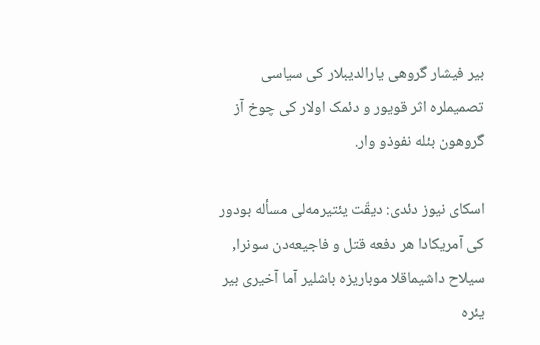بیر فیشار گروهی یارالدیبلار کی سیاسی تصمیملره اثر قویور و دئمک اولار کی چوخ آز گروهون بئله نفوذو وار.

اسکای نیوز دئدی: دیقّت یئتیرمه‌لی مسأله بودور کی آمریکادا هر دفعه قتل و فاجیعه‌دن سونرا, سیلاح داشیماقلا موباریزه باشلیر آما آخیری بیر یئره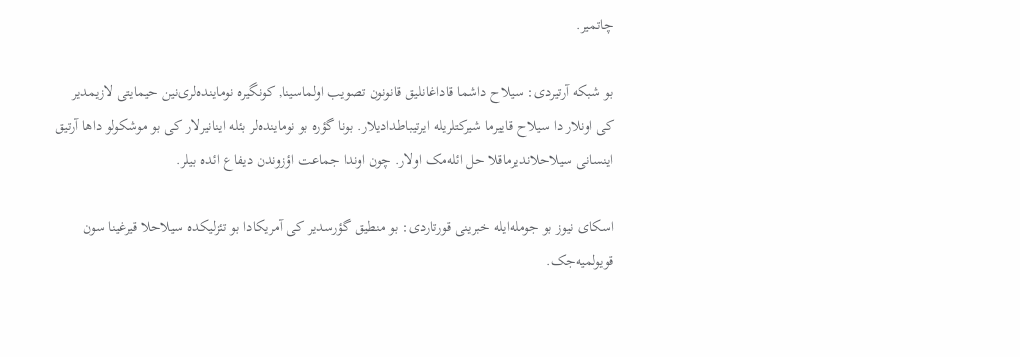چاتمیر.

بو شبکه آرتیردی: سیلاح داشما قاداغانلیق قانونون تصویب اولماسینا, کونگیره‌ نوماینده‌لری‌نین حیمایتی لازیمدیر کی اونلار دا سیلاح قاییرما شیرکتلریله ایرتیباطدادیلار. بونا گؤره بو نوماینده‌لر بئله اینانیرلار کی بو موشکولو داها آرتیق اینسانی سیلاحلاندیرماقلا حل ائله‌مک اولار. چون اوندا جماعت اؤزوندن دیفاع ائده بیلر.

اسکای نیوز بو جومله‌ایله خبرینی قورتاردی: بو منطیق گؤرسدیر کی آمریکادا بو تئزلیکده سیلاحلا قیرغینا سون قویولمیه‌جک.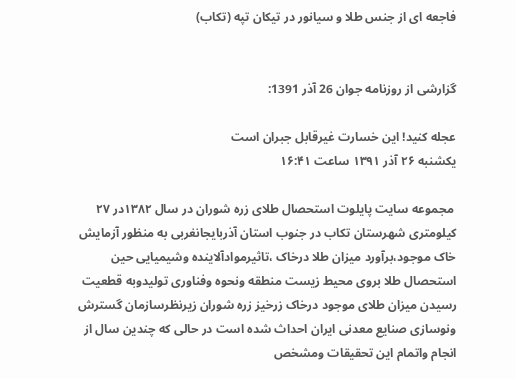فاجعه ای از جنس طلا و سیانور در تیکان تپه (تکاب)


گزارشی از روزنامه جوان 26 آذر 1391:

عجله کنید! این خسارت غیرقابل جبران است
یکشنبه ۲۶ آذر ۱۳۹۱ ساعت ۱۶:۴۱

 مجموعه سایت پایلوت استحصال طلای زره شوران در سال ۱۳۸۲در ۲۷ کیلومتری شهرستان تکاب در جنوب استان آذربایجانغربی به منظور آزمایش خاک موجود،برآورد میزان طلا درخاک ،تاثیرموادآلاینده وشیمیایی حین استحصال طلا بروی محیط زیست منطقه ونحوه وفناوری تولیدوبه قطعیت رسیدن میزان طلای موجود درخاک زرخیز زره شوران زیرنظرسازمان گسترش ونوسازی صنایع معدنی ایران احداث شده است در حالی که چندین سال از انجام واتمام این تحقیقات ومشخص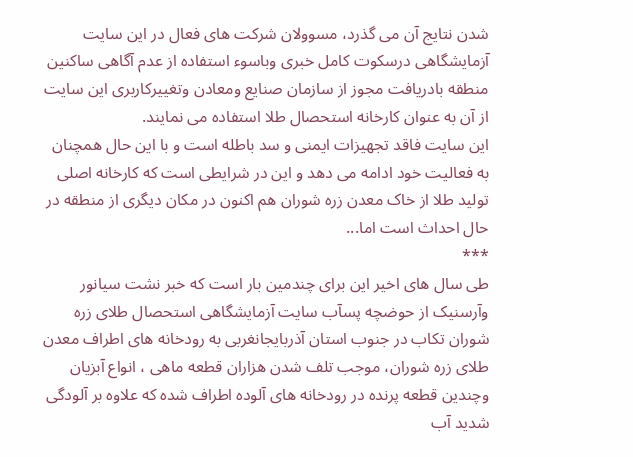شدن نتایج آن می گذرد، مسوولان شرکت های فعال در این سایت آزمایشگاهی درسکوت کامل خبری وباسوء استفاده از عدم آگاهی ساکنین منطقه بادریافت مجوز از سازمان صنایع ومعادن وتغییرکاربری این سایت از آن به عنوان کارخانه استحصال طلا استفاده می نمایند.
این سایت فاقد تجهیزات ایمنی و سد باطله است و با این حال همچنان به فعالیت خود ادامه می دهد و این در شرایطی است که کارخانه اصلی تولید طلا از خاک معدن زره شوران هم اکنون در مکان دیگری از منطقه در حال احداث است اما...
***
طی سال های اخیر این برای چندمین بار است که خبر نشت سیانور وآرسنیک از حوضچه پسآب سایت آزمایشگاهی استحصال طلای زره شوران تکاب در جنوب استان آذربایجانغربی به رودخانه های اطراف معدن طلای زره شوران، موجب تلف شدن هزاران قطعه ماهی ، انواع آبزیان وچندین قطعه پرنده در رودخانه های آلوده اطراف شده که علاوه بر آلودگی شدید آب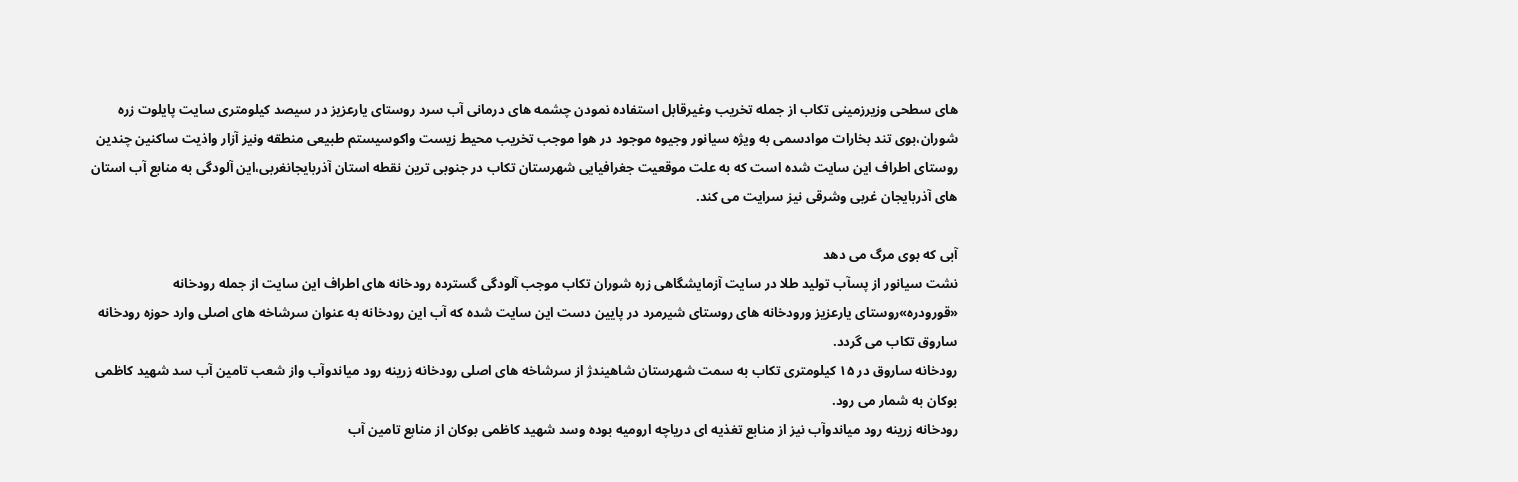های سطحی وزیرزمینی تکاب از جمله تخریب وغیرقابل استفاده نمودن چشمه های درمانی آب سرد روستای یارعزیز در سیصد کیلومتری سایت پایلوت زره شوران،بوی تند بخارات موادسمی به ویژه سیانور وجیوه موجود در هوا موجب تخریب محیط زیست واکوسیستم طبیعی منطقه ونیز آزار واذیت ساکنین چندین روستای اطراف این سایت شده است که به علت موقعیت جغرافیایی شهرستان تکاب در جنوبی ترین نقطه استان آذربایجانغربی،این آلودگی به منابع آب استان های آذربایجان غربی وشرقی نیز سرایت می کند.

آبی که بوی مرگ می دهد
نشت سیانور از پسآب تولید طلا در سایت آزمایشگاهی زره شوران تکاب موجب آلودگی گسترده رودخانه های اطراف این سایت از جمله رودخانه «قورودره»روستای یارعزیز ورودخانه های روستای شیرمرد در پایین دست این سایت شده که آب این رودخانه به عنوان سرشاخه های اصلی وارد حوزه رودخانه ساروق تکاب می گردد.
رودخانه ساروق در ۱۵ کیلومتری تکاب به سمت شهرستان شاهیندژ از سرشاخه های اصلی رودخانه زرینه رود میاندوآب واز شعب تامین آب سد شهید کاظمی بوکان به شمار می رود.
رودخانه زرینه رود میاندوآب نیز از منابع تغذیه ای دریاچه ارومیه بوده وسد شهید کاظمی بوکان از منابع تامین آب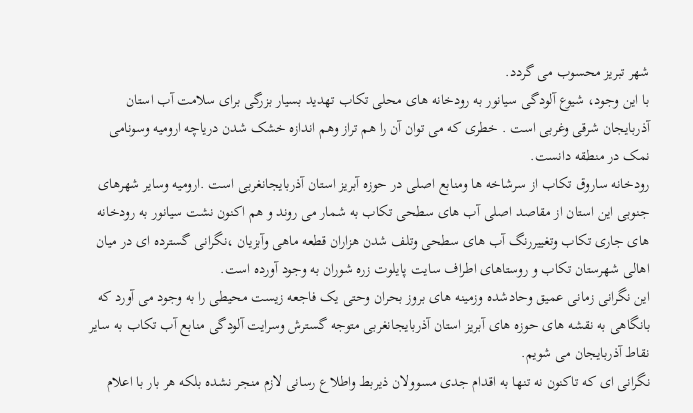شهر تبریز محسوب می گردد.
با این وجود، شیوع آلودگی سیانور به رودخانه های محلی تکاب تهدید بسیار بزرگی برای سلامت آب استان آذربایجان شرقی وغربی است . خطری که می توان آن را هم تراز وهم اندازه خشک شدن دریاچه ارومیه وسونامی نمک در منطقه دانست.
رودخانه ساروق تکاب از سرشاخه ها ومنابع اصلی در حوزه آبریز استان آذربایجانغربی است .ارومیه وسایر شهرهای جنوبی این استان از مقاصد اصلی آب های سطحی تکاب به شمار می روند و هم اکنون نشت سیانور به رودخانه های جاری تکاب وتغییررنگ آب های سطحی وتلف شدن هزاران قطعه ماهی وآبزیان ،نگرانی گسترده ای در میان اهالی شهرستان تکاب و روستاهای اطراف سایت پایلوت زره شوران به وجود آورده است.
این نگرانی زمانی عمیق وحادشده وزمینه های بروز بحران وحتی یک فاجعه زیست محیطی را به وجود می آورد که بانگاهی به نقشه های حوزه های آبریز استان آذربایجانغربی متوجه گسترش وسرایت آلودگی منابع آب تکاب به سایر نقاط آذربایجان می شویم.
نگرانی ای که تاکنون نه تنها به اقدام جدی مسوولان ذیربط واطلاع رسانی لازم منجر نشده بلکه هر بار با اعلام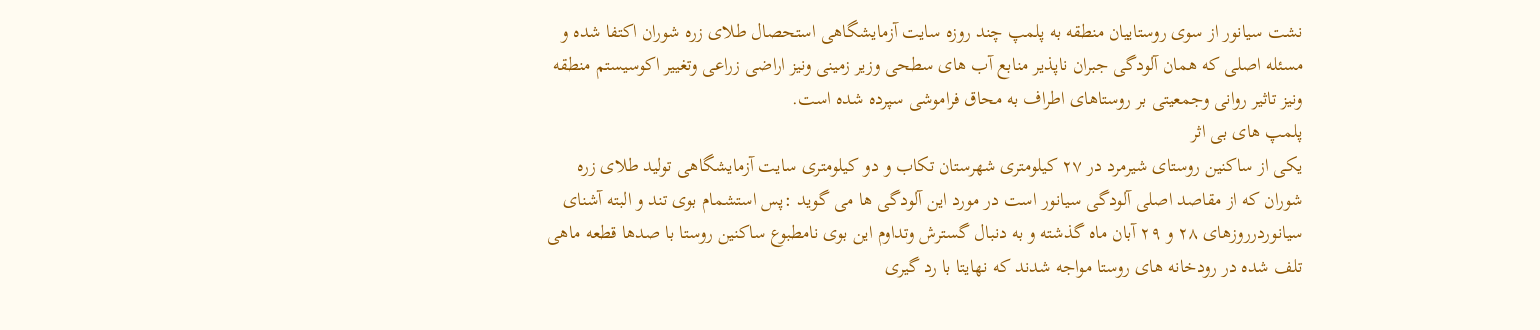نشت سیانور از سوی روستاییان منطقه به پلمپ چند روزه سایت آزمایشگاهی استحصال طلای زره شوران اکتفا شده و مسئله اصلی که همان آلودگی جبران ناپذیر منابع آب های سطحی وزیر زمینی ونیز اراضی زراعی وتغییر اکوسیستم منطقه ونیز تاثیر روانی وجمعیتی بر روستاهای اطراف به محاق فراموشی سپرده شده است.
پلمپ های بی اثر
یکی از ساکنین روستای شیرمرد در ۲۷ کیلومتری شهرستان تکاب و دو کیلومتری سایت آزمایشگاهی تولید طلای زره شوران که از مقاصد اصلی آلودگی سیانور است در مورد این آلودگی ها می گوید :پس استشمام بوی تند و البته آشنای سیانوردرروزهای ۲۸ و ۲۹ آبان ماه گذشته و به دنبال گسترش وتداوم این بوی نامطبوع ساکنین روستا با صدها قطعه ماهی تلف شده در رودخانه های روستا مواجه شدند که نهایتا با رد گیری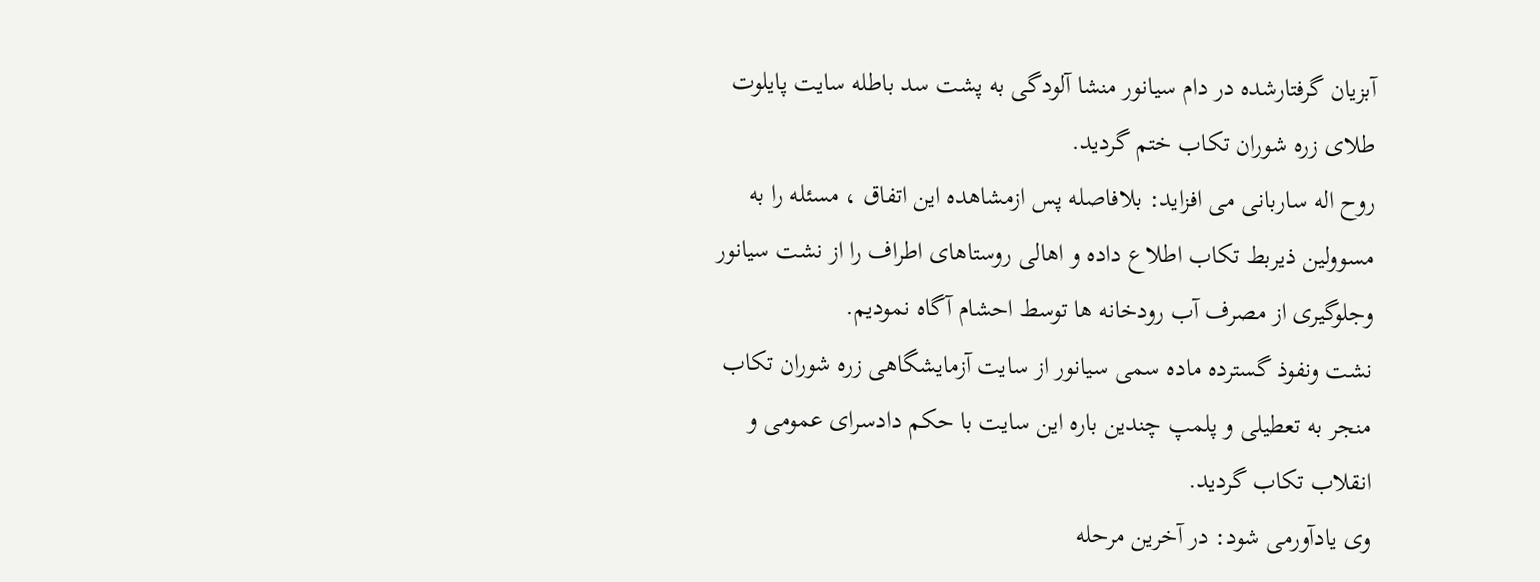آبزیان گرفتارشده در دام سیانور منشا آلودگی به پشت سد باطله سایت پایلوت طلای زره شوران تکاب ختم گردید.
روح اله ساربانی می افزاید: بلافاصله پس ازمشاهده این اتفاق ، مسئله را به مسوولین ذیربط تکاب اطلاع داده و اهالی روستاهای اطراف را از نشت سیانور وجلوگیری از مصرف آب رودخانه ها توسط احشام آگاه نمودیم.
نشت ونفوذ گسترده ماده سمی سیانور از سایت آزمایشگاهی زره شوران تکاب منجر به تعطیلی و پلمپ چندین باره این سایت با حکم دادسرای عمومی و انقلاب تکاب گردید.
وی یادآورمی شود: در آخرین مرحله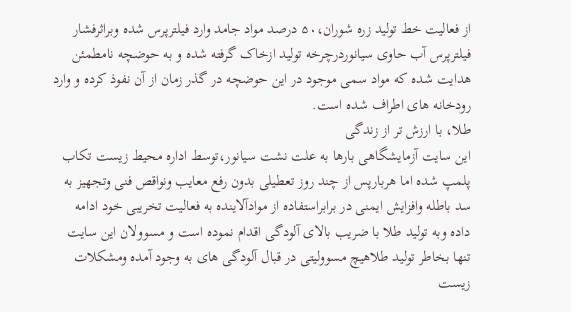از فعالیت خط تولید زره شوران،۵۰ درصد مواد جامد وارد فیلترپرس شده وبراثرفشار فیلترپرس آب حاوی سیانوردرچرخه تولید ازخاک گرفته شده و به حوضچه نامطمئن هدایت شده که مواد سمی موجود در این حوضچه در گذر زمان از آن نفوذ کرده و وارد رودخانه های اطراف شده است.
طلا، با ارزش تر از زندگی
این سایت آزمایشگاهی بارها به علت نشت سیانور،توسط اداره محیط زیست تکاب پلمپ شده اما هربارپس از چند روز تعطیلی بدون رفع معایب ونواقص فنی وتجهیز به سد باطله وافزایش ایمنی در برابراستفاده از موادآلاینده به فعالیت تخریبی خود ادامه داده وبه تولید طلا با ضریب بالای آلودگی اقدام نموده است و مسوولان این سایت تنها بخاطر تولید طلاهیچ مسوولیتی در قبال آلودگی های به وجود آمده ومشکلات زیست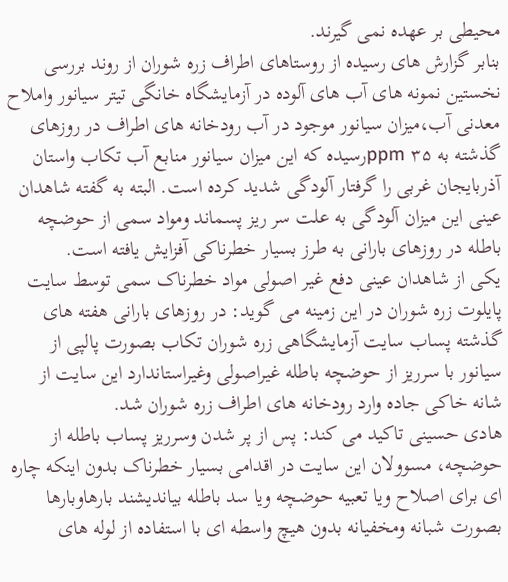محیطی بر عهده نمی گیرند.
بنابر گزارش های رسیده از روستاهای اطراف زره شوران از روند بررسی نخستین نمونه های آب های آلوده در آزمایشگاه خانگی تیتر سیانور واملاح معدنی آب،میزان سیانور موجود در آب رودخانه های اطراف در روزهای گذشته به ۳۵ ppmرسیده که این میزان سیانور منابع آب تکاب واستان آذربایجان غربی را گرفتار آلودگی شدید کرده است. البته به گفته شاهدان عینی این میزان آلودگی به علت سر ریز پسماند ومواد سمی از حوضچه باطله در روزهای بارانی به طرز بسیار خطرناکی آفزایش یافته است.
یکی از شاهدان عینی دفع غیر اصولی مواد خطرناک سمی توسط سایت پایلوت زره شوران در این زمینه می گوید: در روزهای بارانی هفته های گذشته پساب سایت آزمایشگاهی زره شوران تکاب بصورت پالپی از سیانور با سرریز از حوضچه باطله غیراصولی وغیراستاندارد این سایت از شانه خاکی جاده وارد رودخانه های اطراف زره شوران شد.
هادی حسینی تاکید می کند: پس از پر شدن وسرریز پساب باطله از حوضچه، مسوولان این سایت در اقدامی بسیار خطرناک بدون اینکه چاره ای برای اصلاح ویا تعبیه حوضچه ویا سد باطله بیاندیشند بارهاوبارها بصورت شبانه ومخفیانه بدون هیچ واسطه ای با استفاده از لوله های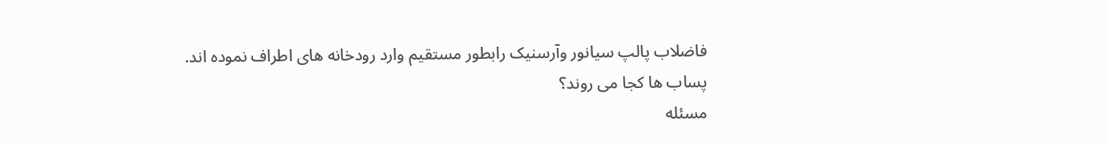فاضلاب پالپ سیانور وآرسنیک رابطور مستقیم وارد رودخانه های اطراف نموده اند.
پساب ها کجا می روند؟
مسئله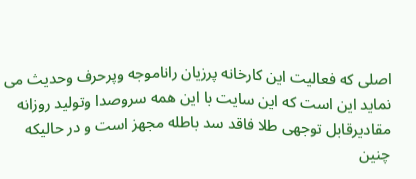اصلی که فعالیت این کارخانه پرزیان راناموجه وپرحرف وحدیث می نماید این است که این سایت با این همه سروصدا وتولید روزانه مقادیرقابل توجهی طلا فاقد سد باطله مجهز است و در حالیکه چنین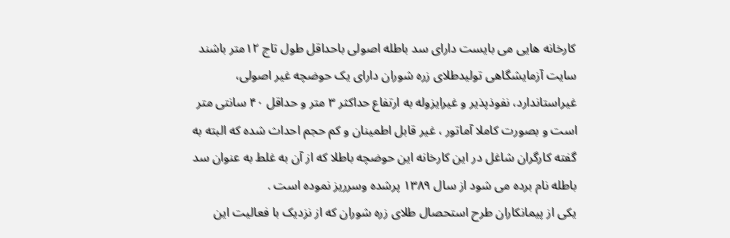کارخانه هایی می بایست دارای سد باطله اصولی باحداقل طول تاج ۱۲متر باشند سایت آزمایشگاهی تولیدطلای زره شوران دارای یک حوضچه غیر اصولی، غیراستاندارد، نفوذپذیر و غیرایزوله به ارتفاع حداکثر ۳ متر و حداقل ۴۰ سانتی متر است و بصورت کاملا آماتور ، غیر قابل اطمینان و کم حجم احداث شده که البته به گفته کارگران شاغل در این کارخانه این حوضچه باطلا که از آن به غلط به عنوان سد باطله نام برده می شود از سال ۱۳۸۹ پرشده وسرریز نموده است .
یکی از پیمانکاران طرح استحصال طلای زره شوران که از نزدیک با فعالیت این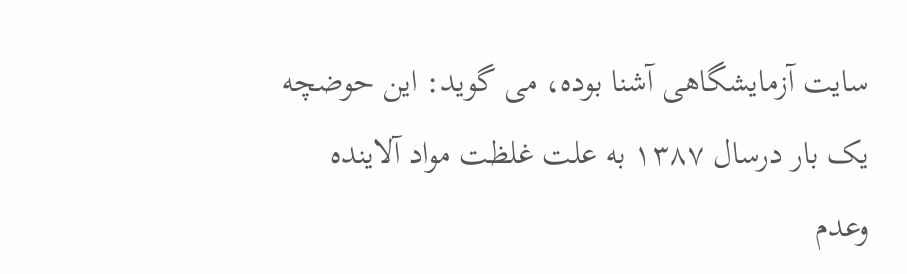سایت آزمایشگاهی آشنا بوده، می گوید: این حوضچه یک بار درسال ۱۳۸۷ به علت غلظت مواد آلاینده وعدم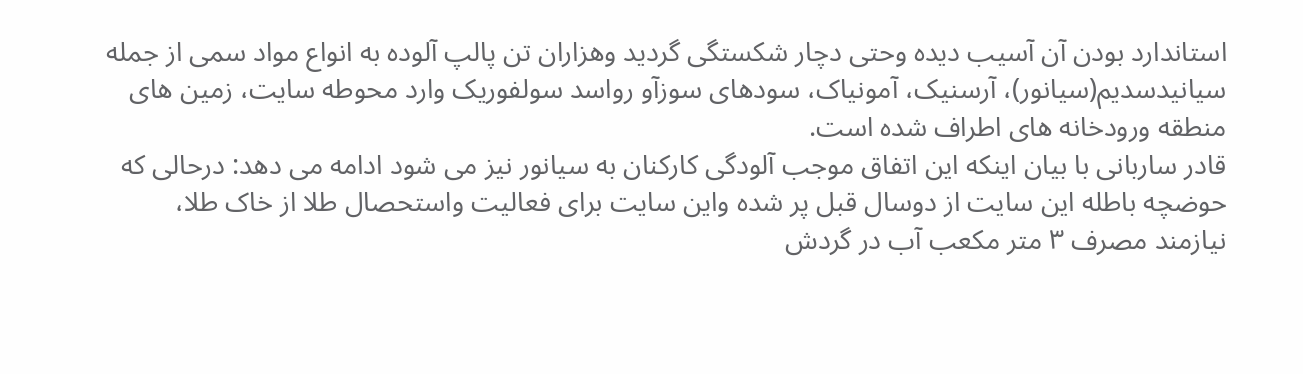استاندارد بودن آن آسیب دیده وحتی دچار شکستگی گردید وهزاران تن پالپ آلوده به انواع مواد سمی از جمله سیانیدسدیم(سیانور)، آرسنیک، آمونیاک، سودهای سوزآو رواسد سولفوریک وارد محوطه سایت، زمین های منطقه ورودخانه های اطراف شده است.
قادر ساربانی با بیان اینکه این اتفاق موجب آلودگی کارکنان به سیانور نیز می شود ادامه می دهد: درحالی که حوضچه باطله این سایت از دوسال قبل پر شده واین سایت برای فعالیت واستحصال طلا از خاک طلا، نیازمند مصرف ۳ متر مکعب آب در گردش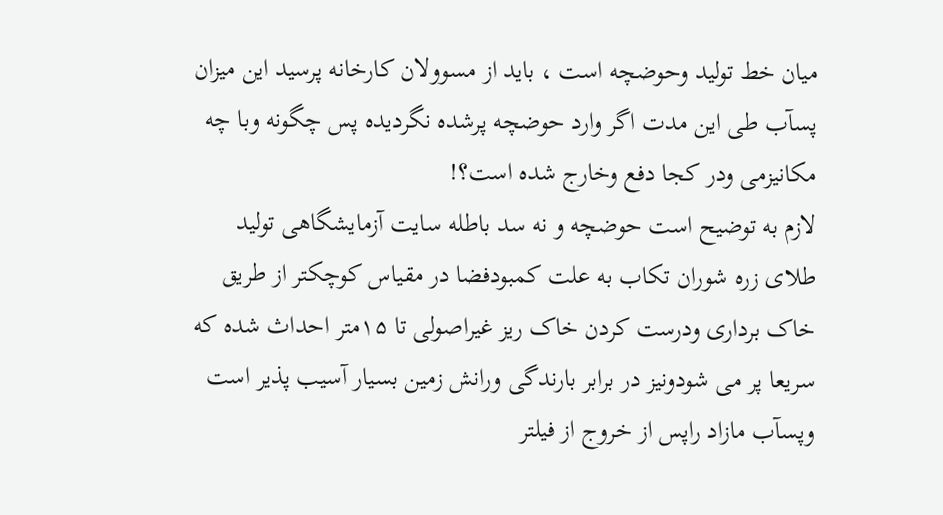میان خط تولید وحوضچه است ، باید از مسوولان کارخانه پرسید این میزان پسآب طی این مدت اگر وارد حوضچه پرشده نگردیده پس چگونه وبا چه مکانیزمی ودر کجا دفع وخارج شده است؟!
لازم به توضیح است حوضچه و نه سد باطله سایت آزمایشگاهی تولید طلای زره شوران تکاب به علت کمبودفضا در مقیاس کوچکتر از طریق خاک برداری ودرست کردن خاک ریز غیراصولی تا ۱۵متر احداث شده که سریعا پر می شودونیز در برابر بارندگی ورانش زمین بسیار آسیب پذیر است وپسآب مازاد راپس از خروج از فیلتر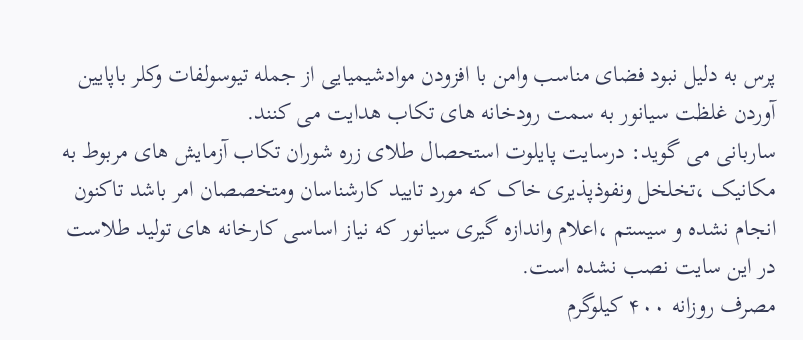پرس به دلیل نبود فضای مناسب وامن با افزودن موادشیمیایی از جمله تیوسولفات وکلر باپایین آوردن غلظت سیانور به سمت رودخانه های تکاب هدایت می کنند.
ساربانی می گوید: درسایت پایلوت استحصال طلای زره شوران تکاب آزمایش های مربوط به مکانیک ،تخلخل ونفوذپذیری خاک که مورد تایید کارشناسان ومتخصصان امر باشد تاکنون انجام نشده و سیستم ،اعلام واندازه گیری سیانور که نیاز اساسی کارخانه های تولید طلاست در این سایت نصب نشده است.
مصرف روزانه ۴۰۰ کیلوگرم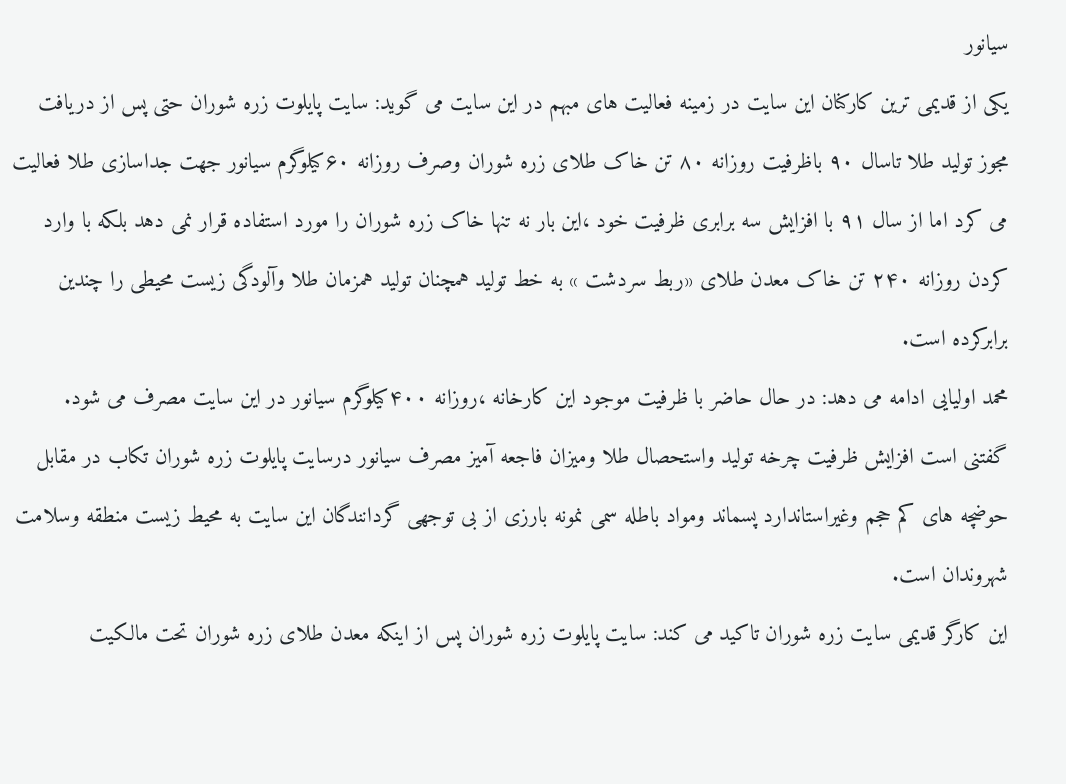سیانور
یکی از قدیمی ترین کارکنان این سایت در زمینه فعالیت های مبهم در این سایت می گوید: سایت پایلوت زره شوران حتی پس از دریافت مجوز تولید طلا تاسال ۹۰ باظرفیت روزانه ۸۰ تن خاک طلای زره شوران وصرف روزانه ۶۰کیلوگرم سیانور جهت جداسازی طلا فعالیت می کرد اما از سال ۹۱ با افزایش سه برابری ظرفیت خود ،این بار نه تنها خاک زره شوران را مورد استفاده قرار نمی دهد بلکه با وارد کردن روزانه ۲۴۰ تن خاک معدن طلای «ربط سردشت » به خط تولید همچنان تولید همزمان طلا وآلودگی زیست محیطی را چندین برابرکرده است.
محمد اولیایی ادامه می دهد: در حال حاضر با ظرفیت موجود این کارخانه ،روزانه ۴۰۰کیلوگرم سیانور در این سایت مصرف می شود.
گفتنی است افزایش ظرفیت چرخه تولید واستحصال طلا ومیزان فاجعه آمیز مصرف سیانور درسایت پایلوت زره شوران تکاب در مقابل حوضچه های کم حجم وغیراستاندارد پسماند ومواد باطله سمی نمونه بارزی از بی توجهی گردانندگان این سایت به محیط زیست منطقه وسلامت شهروندان است.
این کارگر قدیمی سایت زره شوران تاکید می کند: سایت پایلوت زره شوران پس از اینکه معدن طلای زره شوران تحت مالکیت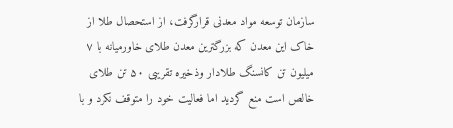سازمان توسعه مواد معدنی قرارگرفت، از استحصال طلا از خاک این معدن که بزرگترین معدن طلای خاورمیانه با ۷ میلیون تن کانسنگ طلادار وذخیره تقریبی ۵۰ تن طلای خالص است منع گردید اما فعالیت خود را متوقف نکرد و با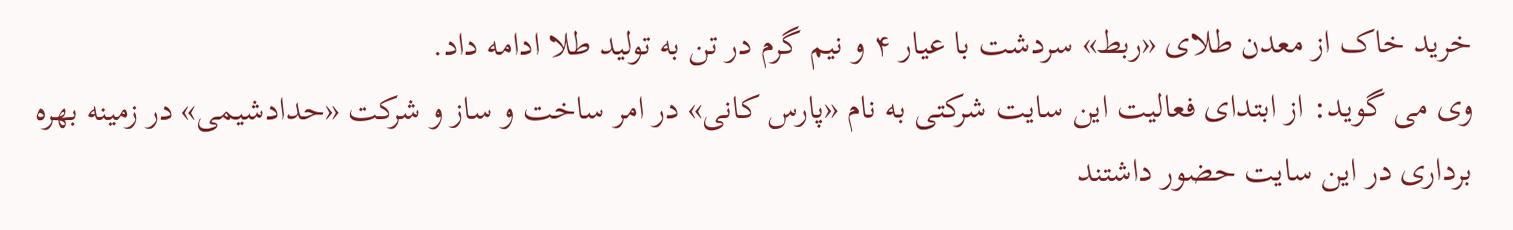خرید خاک از معدن طلای «ربط» سردشت با عیار ۴ و نیم گرم در تن به تولید طلا ادامه داد.
وی می گوید: از ابتدای فعالیت این سایت شرکتی به نام «پارس کانی» در امر ساخت و ساز و شرکت «حدادشیمی» در زمینه بهره برداری در این سایت حضور داشتند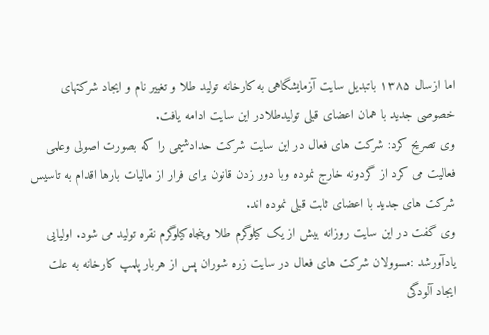اما ازسال ۱۳۸۵ باتبدیل سایت آزمایشگاهی به کارخانه تولید طلا و تغییر نام و ایجاد شرکتهای خصوصی جدید با همان اعضای قبلی تولیدطلادر این سایت ادامه یافت.
وی تصریح کرد: شرکت های فعال در این سایت شرکت حدادشیمی را که بصورت اصولی وعلمی فعالیت می کرد از گردونه خارج نموده وبا دور زدن قانون برای فرار از مالیات بارها اقدام به تاسیس شرکت های جدید با اعضای ثابت قبلی نموده اند.
وی گفت در این سایت روزانه بیش از یک کیلوگرم طلا وپنجاه کیلوگرم نقره تولید می شود. اولیایی یادآورشد :مسوولان شرکت های فعال در سایت زره شوران پس از هربار پلمپ کارخانه به علت ایجاد آلودگی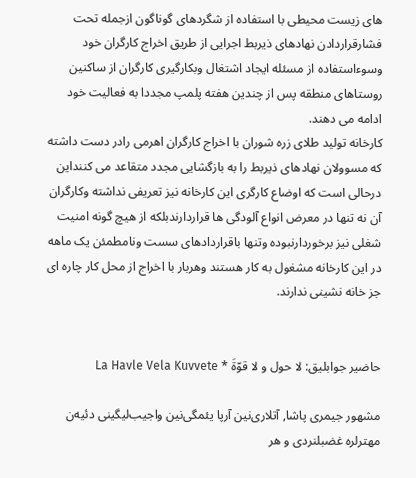های زیست محیطی با استفاده از شگردهای گوناگون ازجمله تحت فشارقراردادن نهادهای ذیربط اجرایی از طریق اخراج کارگران خود وسوءاستفاده از مسئله ایجاد اشتغال وبکارگیری کارگران از ساکنین روستاهای منطقه پس از چندین هفته پلمپ مجددا به فعالیت خود ادامه می دهند.
کارخانه تولید طلای زره شوران با اخراج کارگران اهرمی رادر دست داشته که مسوولان نهادهای ذیربط را به بازگشایی مجدد متقاعد می کننداین درحالی است که اوضاع کارگری این کارخانه نیز تعریفی نداشته وکارگران آن نه تنها در معرض انواع آلودگی ها قراردارندبلکه از هیچ گونه امنیت شغلی نیز برخوردارنبوده وتنها باقراردادهای سست ونامطمئن یک ماهه در این کارخانه مشغول به کار هستند وهربار با اخراج از محل کار چاره ای جز خانه نشینی ندارند.


حاضیر جوابلیق: لا حول و لا قوّةَ * La Havle Vela Kuvvete

مشهور جیمری پاشا, آتلاری‌نین آرپا یئمگی‌نین واجیب‌لیگینی دئیه‌ن مهترلره غضبلنردی و هر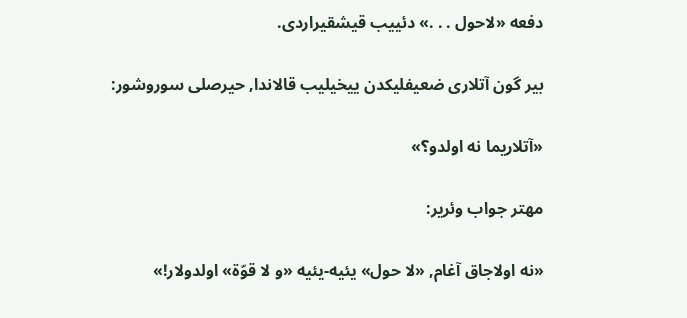دفعه «لاحول . . .» دئییب قیشقیراردی.

بیر گون آتلاری ضعیفلیکدن ییخیلیب قالاندا, حیرصلی سوروشور:

«آتلاریما نه اولدو؟»

مهتر جواب وئریر:

«نه اولاجاق آغام, «لا حول» یئیه-یئیه «و لا قوّة» اولدولار!»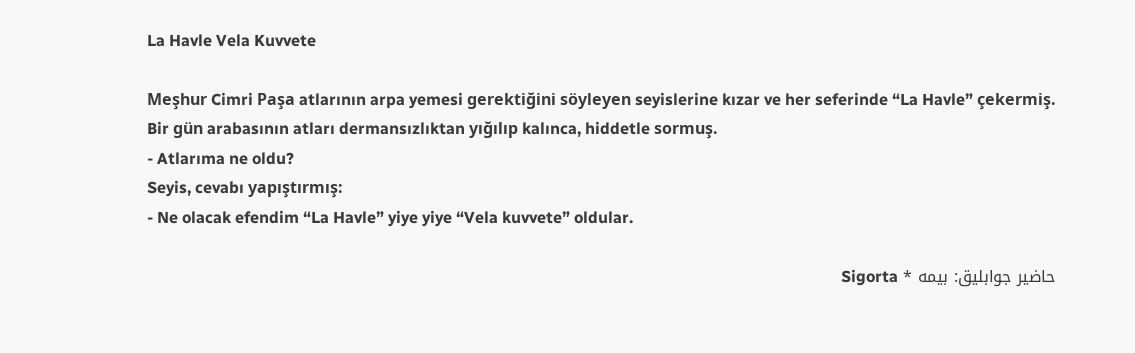La Havle Vela Kuvvete

Meşhur Cimri Paşa atlarının arpa yemesi gerektiğini söyleyen seyislerine kızar ve her seferinde “La Havle” çekermiş.
Bir gün arabasının atları dermansızlıktan yığılıp kalınca, hiddetle sormuş.
- Atlarıma ne oldu?
Seyis, cevabı yapıştırmış:
- Ne olacak efendim “La Havle” yiye yiye “Vela kuvvete” oldular.

حاضیر جوابلیق: بیمه * Sigorta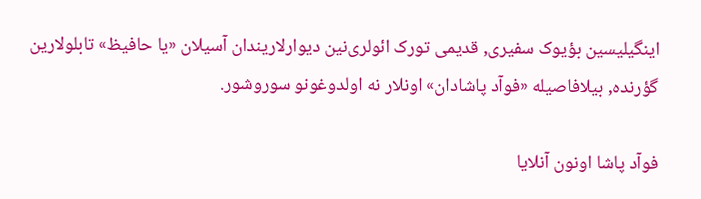اینگیلیسین بؤیوک سفیری, قدیمی تورک ائولری‌نین دیوارلاریندان آسیلان «یا حافیظ» تابلولارین گؤرنده, بیلافاصیله «فوآد پاشادان» اونلار نه اولدوغونو سوروشور.

فوآد پاشا اونون آنلایا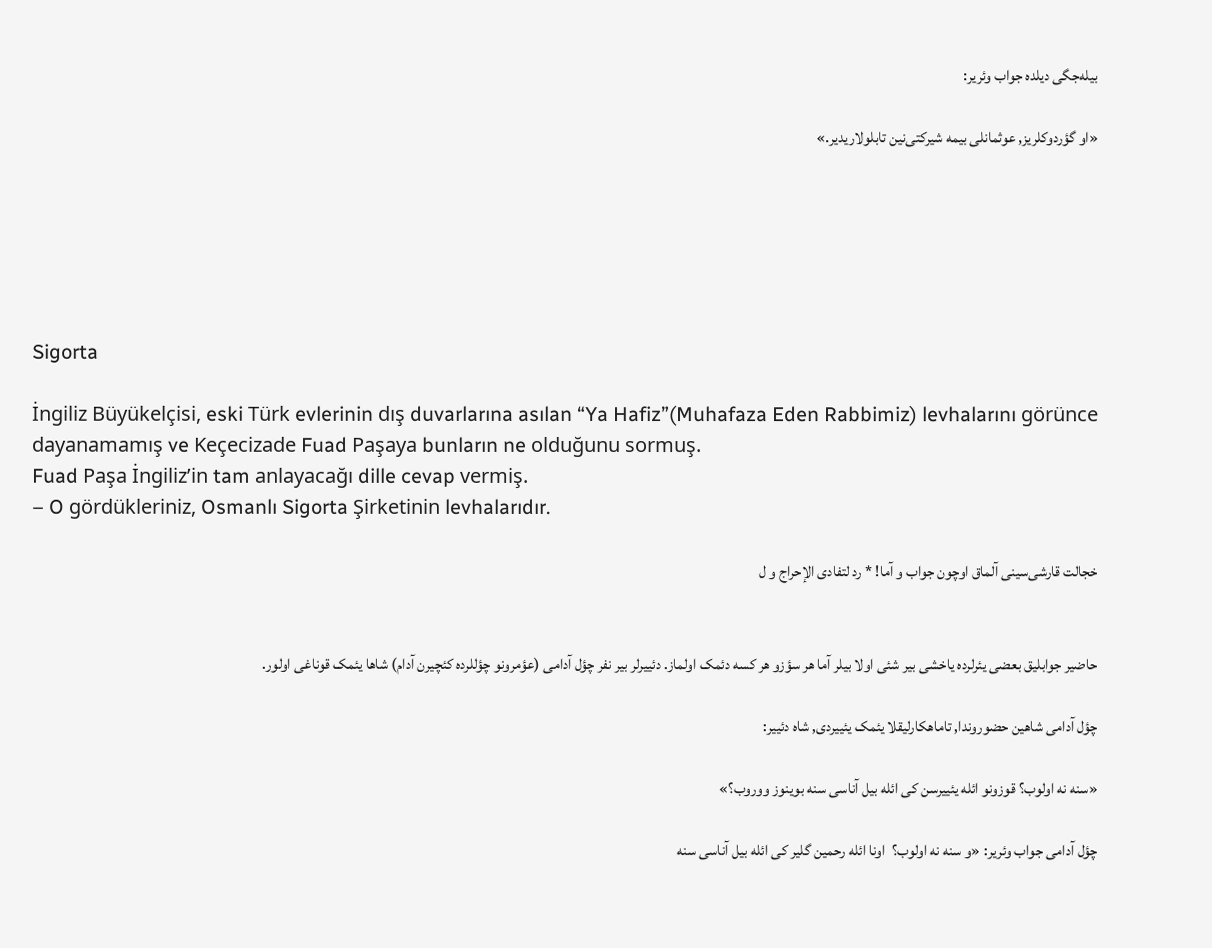بیله‌جگی دیلده جواب وئریر:

«او گؤردوکلریز, عوثمانلی بیمه شیرکتی‌نین تابلولاریدیر.»






Sigorta

İngiliz Büyükelçisi, eski Türk evlerinin dış duvarlarına asılan “Ya Hafiz”(Muhafaza Eden Rabbimiz) levhalarını görünce dayanamamış ve Keçecizade Fuad Paşaya bunların ne olduğunu sormuş.
Fuad Paşa İngiliz’in tam anlayacağı dille cevap vermiş.
– O gördükleriniz, Osmanlı Sigorta Şirketinin levhalarıdır.

خجالت قارشی‌سینی آلماق اوچون جواب و آما! * رد لتفادی الإحراج و ل


حاضیر جوابلیق بعضی یئرلرده یاخشی بیر شئی اولا بیلر آما هر سؤزو هر کسه دئمک اولماز. دئییرلر بیر نفر چؤل آدامی (عؤمرونو چؤللرده کئچیرن آدام) شاها یئمک قوناغی اولور.

چؤل آدامی شاهین حضوروندا, تاماهکارلیقلا یئمک یئییردی, شاه دئییر:

«سنه نه اولوب؟ قوزونو ائله یئییرسن کی ائله بیل آناسی سنه بوینوز ووروب؟»

چؤل آدامی جواب وئریر: «و سنه نه اولوب؟  اونا ائله رحمین گلیر کی ائله بیل آناسی سنه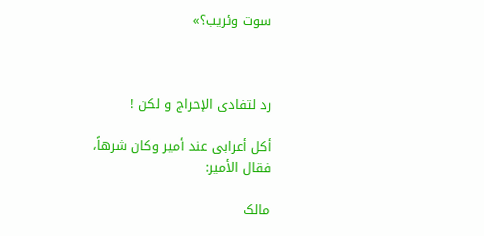سوت وئریب؟»



رد لتفادی الإحراج و لکن !

أکل أعرابی عند أمیر وکان شرهاً، فقال الأمیر:

مالک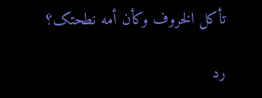تأکل الخروف وکأن أمه نطحتک؟

رد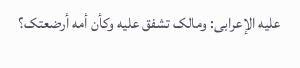علیه الإعرابی: ومالک تشفق علیه وکأن أمه أرضعتک؟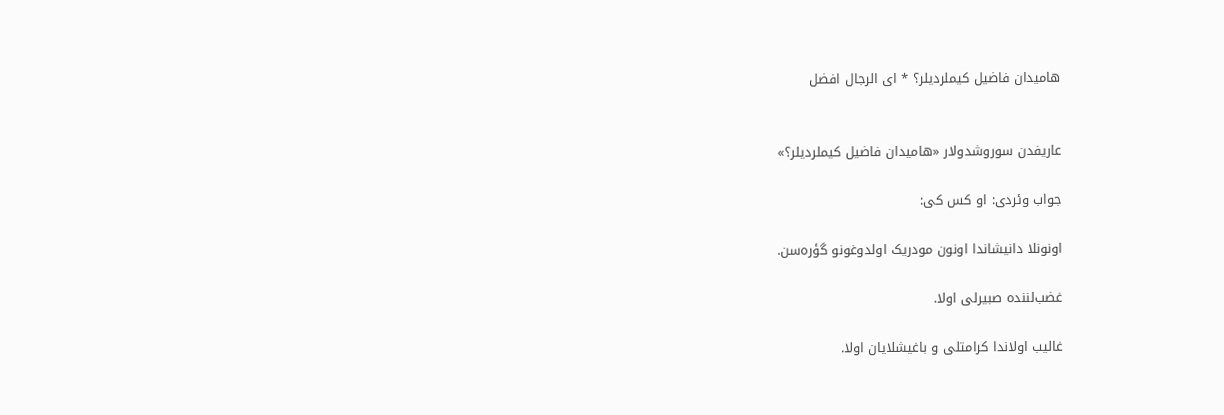هامیدان فاضیل کیملردیلر؟ * ای الرجال افضل


عاریفدن سوروشدولار «هامیدان فاضیل کیملردیلر؟»

جواب وئردی: او کس کی:

اونونلا دانیشاندا اونون مودریک اولدوغونو گؤره‌سن.

غضب‌لننده صبیرلی اولا.

غالیب اولاندا کرامتلی و باغیشلایان اولا.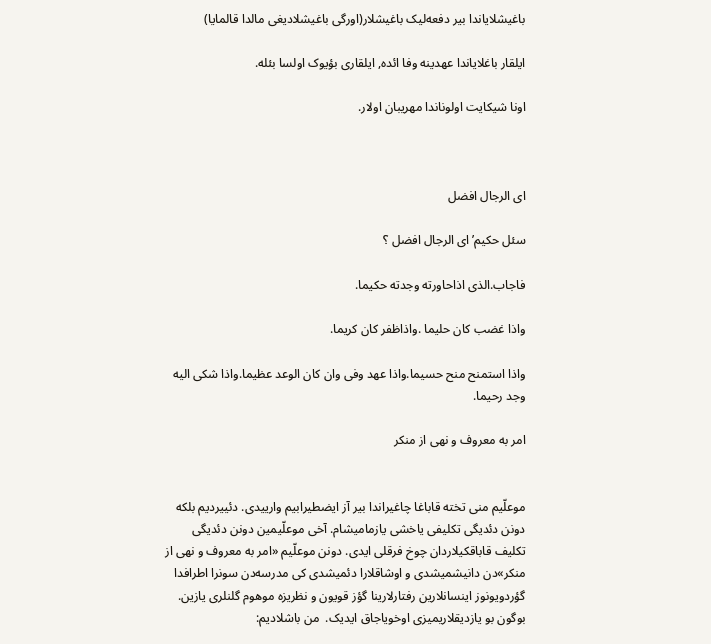باغیشلایاندا بیر دفعه‌لیک باغیشلار(اورگی باغیشلادیغی مالدا قالمایا)

ایلقار باغلایاندا عهدینه وفا ائده, ایلقاری بؤیوک اولسا بئله.

اونا شیکایت اولوناندا مهریبان اولار.



ای الرجال افضل

سئل حکیم’ای الرجال افضل ؟

فاجاب.الذی اذاحاورته وجدته حکیما.

واذا غضب کان حلیما .واذاظفر کان کریما.

واذا استمنح منح حسیما.واذا عهد وفى وان کان الوعد عظیما.واذا شکی الیه وجد رحیما.

امر به معروف و نهی از منکر


موعلّیم منی تخته قاباغا چاغیراندا بیر آز ایضطیرابیم وارییدی. دئییردیم بلکه دونن دئدیگی تکلیفی یاخشی یازمامیشام. آخی موعلّیمین دونن دئدیگی تکلیف قاباقکیلاردان چوخ فرقلی ایدی. دونن موعلّیم «امر به معروف و نهی از منکر»دن دانیشمیشدی و اوشاقلارا دئمیشدی کی مدرسه‌دن سونرا اطرافدا گؤردویونوز اینسانلارین رفتارلارینا گؤز قویون و نظریزه موهوم گلنلری یازین. بوگون بو یازدیقلاریمیزی اوخویاجاق ایدیک.  من باشلادیم: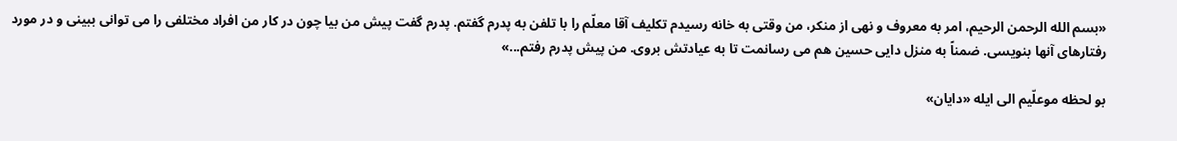«بسم الله الرحمن الرحیم، امر به معروف و نهی از منکر، من وقتی به خانه رسیدم تکلیف آقا معلّم را با تلفن به پدرم گفتم. پدرم گفت پیش من بیا چون در کار من افراد مختلفی را می توانی ببینی و در مورد رفتارهای آنها بنویسی. ضمناً به منزل دایی حسین هم می رسانمت تا به عیادتش بروی. من پیش پدرم رفتم...»

بو لحظه موعلّیم الی ایله «دایان»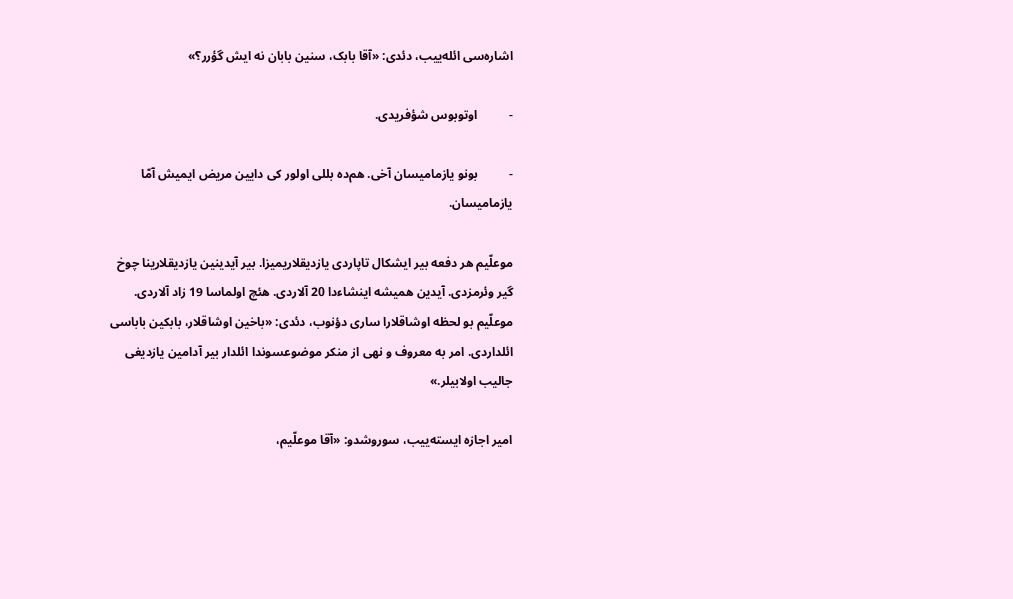اشاره‌سی ائله‌ییب، دئدی: «آقا بابک، سنین بابان نه ایش گؤرر؟»

-          اوتوبوس شؤفریدی.

-          بونو یازمامیسان آخی. هم‌ده بللی اولور کی دایین مریض ایمیش آمّا یازمامیسان.

موعلّیم هر دفعه بیر ایشکال تاپاردی یازدیقلاریمیزا. بیر آیدینین یازدیقلارینا چوخ گیر وئرمزدی. آیدین همیشه اینشاءدا 20 آلاردی. هئچ اولماسا 19 زاد آلاردی. موعلّیم بو لحظه اوشاقلارا ساری دؤنوب، دئدی: «باخین اوشاقلار، بابکین باباسی ائلداردی. امر به معروف و نهی از منکر موضوعسوندا ائلدار بیر آدامین یازدیغی جالیب اولابیلر.»

امیر اجازه ایسته‌ییب، سوروشدو: «آقا موعلّیم،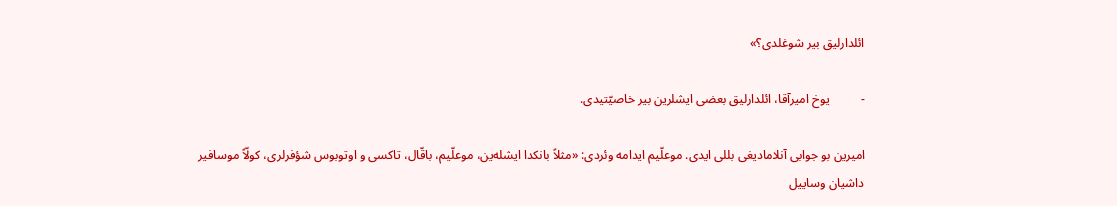ائلدارلیق بیر شوغلدی؟»

-          یوخ امیرآقا، ائلدارلیق بعضی ایشلرین بیر خاصیّتیدی.

امیرین بو جوابی آنلامادیغی بللی ایدی. موعلّیم ایدامه وئردی: «مثلاً بانکدا ایشله‌ین، موعلّیم، باقّال، تاکسی و اوتوبوس شؤفرلری، کولّاً موسافیر داشیان وساییل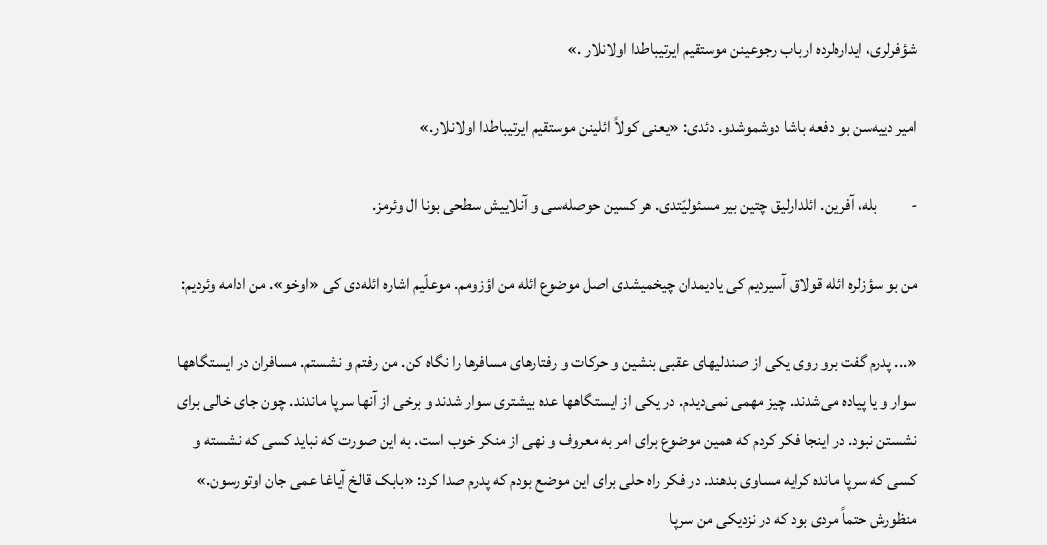شؤفرلری، ایداره‌لرده ارباب رجوعینن موستقیم ایرتیباطدا اولانلار .»

امیر دییه‌سن بو دفعه باشا دوشموشدو. دئدی: «یعنی کولاً ائلینن موستقیم ایرتیباطدا اولانلار.»

-          بله، آفرین. ائلدارلیق چتین بیر مسئولیّتدی. هر کسین حوصله‌سی و آنلاییش سطحی بونا ال وئرمز.

من بو سؤزلره ائله قولاق آسیردیم کی یادیمدان چیخمیشدی اصل موضوع ائله من اؤزومم. موعلّیم اشاره ائله‌دی کی «اوخو». من ادامه وئردیم:

«... پدرم گفت برو روی یکی از صندلیهای عقبی بنشین و حرکات و رفتارهای مسافرها را نگاه کن. من رفتم و نشستم. مسافران در ایستگاهها سوار و یا پیاده می‌شدند. چیز مهمی نمی‌دیدم. در یکی از ایستگاهها عده بیشتری سوار شدند و برخی از آنها سرپا ماندند. چون جای خالی برای نشستن نبود. در اینجا فکر کردم که همین موضوع برای امر به معروف و نهی از منکر خوب است. به این صورت که نباید کسی که نشسته و کسی که سرپا مانده کرایه مساوی بدهند. در فکر راه حلی برای این موضع بودم که پدرم صدا کرد: «بابک قالخ آیاغا عمی جان اوتورسون.» منظورش حتماً مردی بود که در نزدیکی من سرپا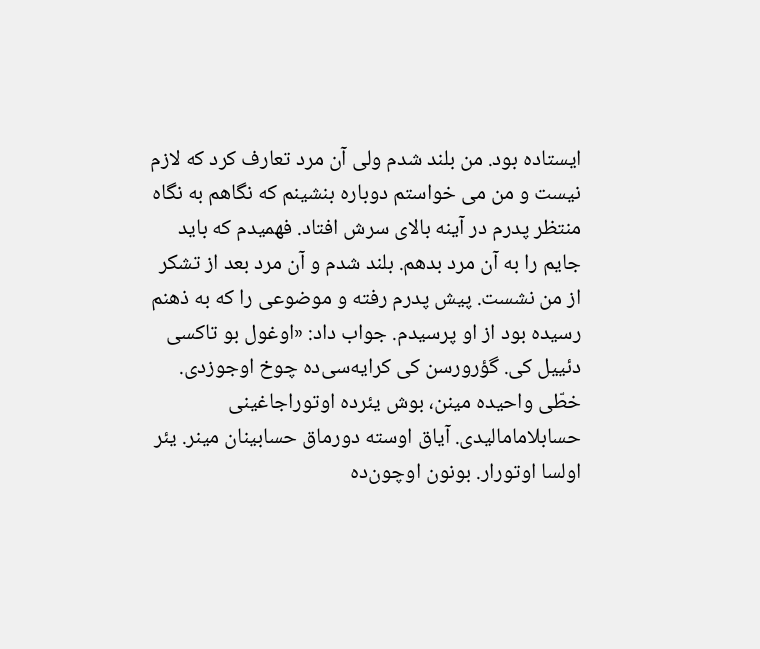ایستاده بود. من بلند شدم ولی آن مرد تعارف کرد که لازم نیست و من می خواستم دوباره بنشینم که نگاهم به نگاه منتظر پدرم در آینه بالای سرش افتاد. فهمیدم که باید جایم را به آن مرد بدهم. بلند شدم و آن مرد بعد از تشکر از من نشست. پیش پدرم رفته و موضوعی را که به ذهنم رسیده بود از او پرسیدم. جواب داد: «اوغول بو تاکسی دئییل کی. گؤرورسن کی کرایه‌سی‌ده چوخ اوجوزدی. خطّی واحیده مینن، بوش یئرده اوتوراجاغینی حسابلامامالیدی. آیاق اوسته دورماق حسابینان مینر. یئر اولسا اوتورار. بونون اوچون‌ده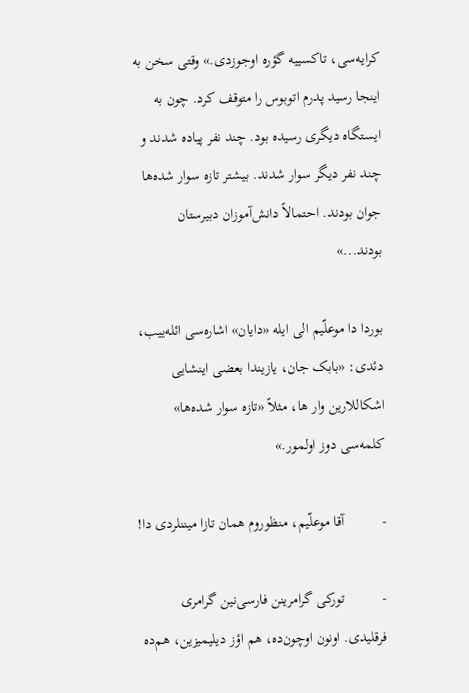کرایه‌سی، تاکسییه گؤره اوجوزدی.» وقتی سخن به اینجا رسید پدرم اتوبوس را متوقف کرد. چون به ایستگاه دیگری رسیده بود. چند نفر پیاده شدند و چند نفر دیگر سوار شدند. بیشتر تازه سوار شده‌ها جوان بودند. احتمالاً دانش‌آموزان دبیرستان بودند...»

بوردا دا موعلّیم الی ایله «دایان» اشاره‌سی ائله‌ییب، دئدی: «بابک جان، یازیندا بعضی اینشایی اشکاللارین وار ها، مثلاً «تازه سوار شده‌ها» کلمه‌سی دوز اولمور.»

-          آقا موعلّیم، منظوروم همان تازا میننلردی دا!

-          تورکی گرامرینن فارسی‌نین گرامری فرقلیدی. اونون اوچون‌ده، هم اؤز دیلیمیزین، هم‌ده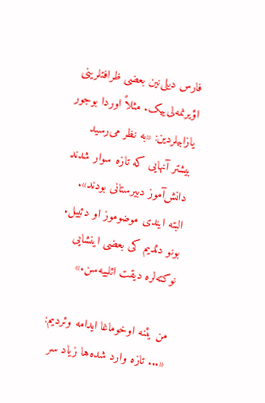فارس دیلی‌نین بعضی ظرافتلرینی اؤیرنمه‌لی‌ییک. مثلاً اوردا بوجور یازابیلردین: «به نظر می‌رسید بیشتر آنهایی که تازه سوار شدند دانش‌آموز دبیرستانی بودند». البته ایندی موضوموز او دئییل. بونو دئدیم کی بعضی اینشایی نوکته‌لره دیقت ائلییه‌سن.»

من یئنه اوخوماغا ایدامه وئردیم: «... تازه وارد شده‌ها زیاد سر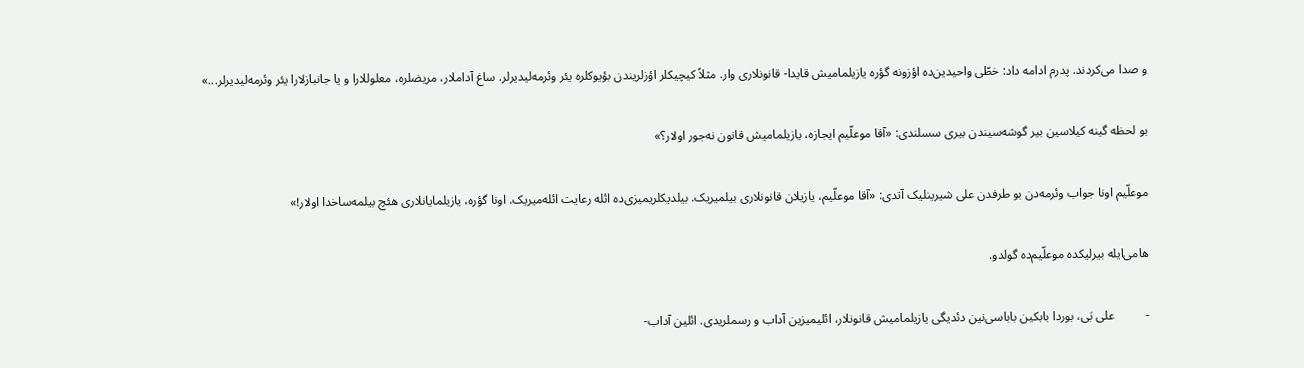و صدا می‌کردند. پدرم ادامه داد: خطّی واحیدین‌ده اؤزونه گؤره یازیلمامیش قایدا- قانونلاری وار. مثلاً کیچیکلر اؤزلریندن بؤیوکلره یئر وئرمه‌لیدیرلر. ساغ آداملار، مریضلره، معلوللارا و یا جانبازلارا یئر وئرمه‌لیدیرلر...»

بو لحظه گینه کیلاسین بیر گوشه‌سیندن بیری سسلندی: «آقا موعلّیم ایجازه، یازیلمامیش قانون نه‌جور اولار؟»

موعلّیم اونا جواب وئرمه‌دن بو طرفدن علی شیرینلیک آتدی: «آقا موعلّیم، یازیلان قانونلاری بیلمیریک. بیلدیکلریمیزی‌ده ائله رعایت ائله‌میریک. اونا گؤره، یازیلمایانلاری هئچ بیلمه‌ساخدا اولار!»

هامی‌ایله بیرلیکده موعلّیم‌ده گولدو.

-          علی بَی، بوردا بابکین باباسی‌نین دئدیگی یازیلمامیش قانونلار، ائلیمیزین آداب و رسملریدی. ائلین آداب-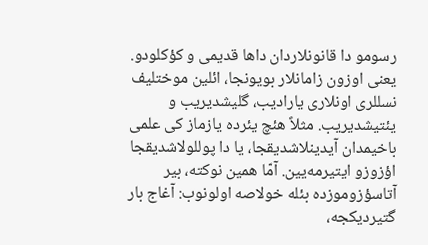رسومو دا قانونلاردان داها قدیمی و کؤکلودو. یعنی اوزون زامانلار بویونجا، ائلین موختلیف نسللری اونلاری یارادیب، گلیشدیریب و یئتیشدیریب. مثلاً هئچ یئرده یازماز کی علمی باخیمدان آیدینلاشدیقجا، یا دا پوللولاشدیقجا اؤزوزو ایتیرمه‌یین. آمّا همین نوکته، بیر آتاسؤزوموزده بئله خولاصه اولونوب: آغاج بار گتیردیکجه،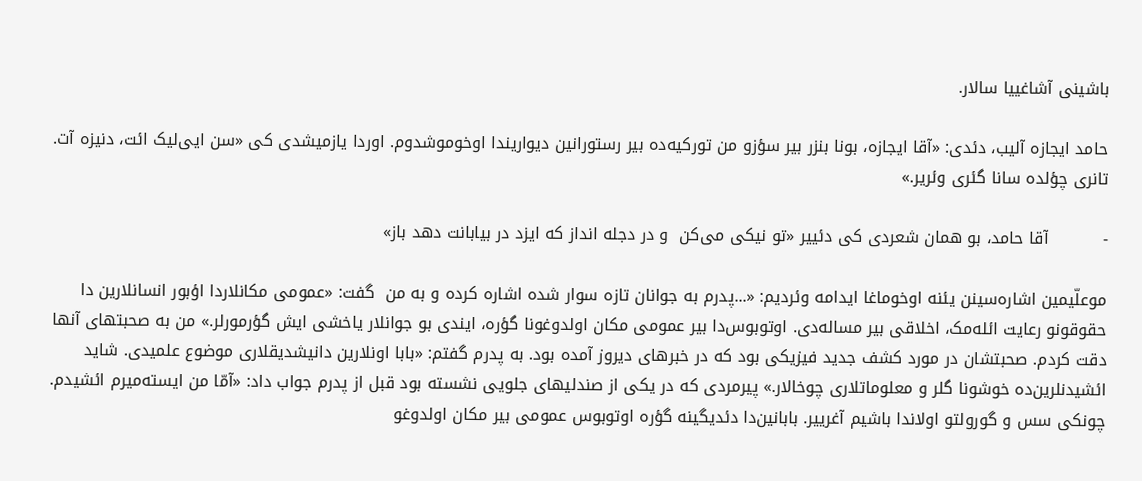باشینی آشاغییا سالار.

حامد ایجازه آلیب، دئدی: «آقا ایجازه، بونا بنزر بیر سؤزو من تورکیه‌ده بیر رستورانین دیواریندا اوخوموشدوم. اوردا یازمیشدی کی «سن ایی‌لیک ائت، دنیزه آت. تانری چؤلده سانا گئری وئریر.»

-          آقا حامد، بو همان شعردی کی دئییر «تو نیکی می‌کن  و در دجله انداز که ایزد در بیابانت دهد باز»

موعلّیمین اشاره‌سینن یئنه اوخوماغا ایدامه وئردیم: «...پدرم به جوانان تازه سوار شده اشاره کرده و به من  گفت: «عمومی مکانلاردا اؤبور انسانلارین دا حقوقونو رعایت ائله‌مک، اخلاقی بیر مساله‌دی. اوتوبوس‌دا بیر عمومی مکان اولدوغونا گؤره، ایندی بو جوانلار یاخشی ایش گؤرمورلر.» من به صحبتهای آنها دقت کردم. صحبتشان در مورد کشف جدید فیزیکی بود که در خبرهای دیروز آمده بود. به پدرم گفتم: «بابا اونلارین دانیشدیقلاری موضوع علمیدی. شاید ائشیدنلرین‌ده خوشونا گلر و معلوماتلاری چوخالار.» پیرمردی که در یکی از صندلیهای جلویی نشسته بود قبل از پدرم جواب داد: «آمّا من ایسته‌میرم ائشیدم. چونکی سس و گورولتو اولاندا باشیم آغرییر. بابانین‌دا دئدیگینه گؤره اوتوبوس عمومی بیر مکان اولدوغو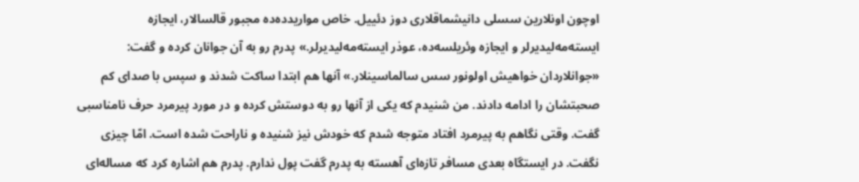اوچون اونلارین سسلی دانیشماقلاری دوز دئییل. خاص مواریدده‌ده مجبور قالسالار، ایجازه ایسته‌مه‌لیدیرلر و ایجازه وئریلسه‌ده، عوذر ایسته‌مه‌لیدیرلر.» پدرم رو به آن جوانان کرده و گفت: «جوانلاردان خواهیش اولونور سس سالماسینلار.» آنها هم ابتدا ساکت شدند و سپس با صدای کم صحبتشان را ادامه دادند. من شنیدم که یکی از آنها رو به دوستش کرده و در مورد پیرمرد حرف نامناسبی گفت. وقتی نگاهم به پیرمرد افتاد متوجه شدم که خودش نیز شنیده و ناراحت شده است. امّا چیزی نگفت. در ایستگاه بعدی مسافر تازه‌ای آهسته به پدرم گفت پول ندارم. پدرم هم اشاره کرد که مساله‌ای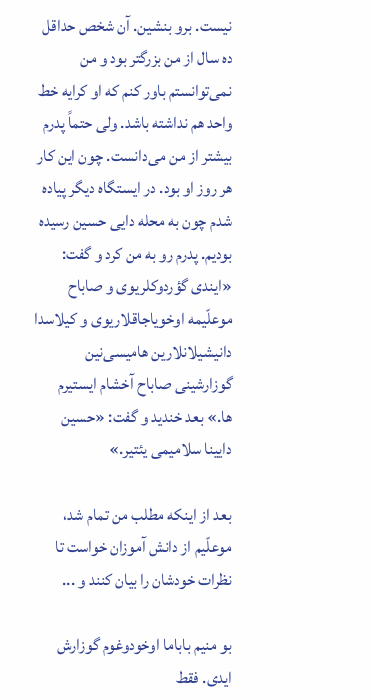نیست. برو بنشین. آن شخص حداقل ده سال از من بزرگتر بود و من نمی‌توانستم باور کنم که او کرایه خط واحد هم نداشته باشد. ولی حتماً پدرم بیشتر از من می‌دانست. چون این کار هر روز او بود. در ایستگاه دیگر پیاده شدم چون به محله دایی حسین رسیده بودیم. پدرم رو به من کرد و گفت: «ایندی گؤردوکلریوی و صاباح موعلّیمه اوخویاجاقلاریوی و کیلاسدا دانیشیلانلارین هامیسی‌نین گوزارشینی صاباح آخشام ایستیرم ها.» بعد خندید و گفت: «حسین دایینا سلامیمی یئتیر.»

بعد از اینکه مطلب من تمام شد، موعلّیم از دانش آموزان خواست تا نظرات خودشان را بیان کنند و ...

بو منیم باباما اوخودوغوم گوزارش ایدی. فقط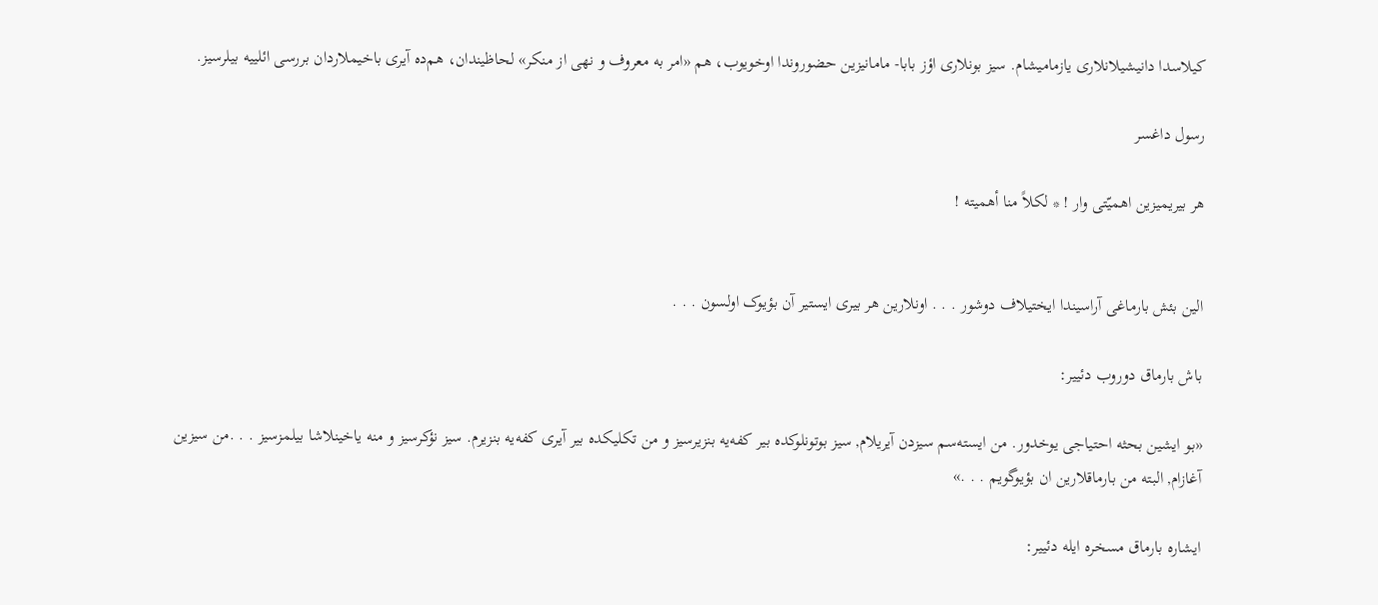کیلاسدا دانیشیلانلاری یازمامیشام. سیز بونلاری اؤز بابا- مامانیزین حضوروندا اوخویوب، هم «امر به معروف و نهی از منکر» لحاظیندان، هم‌ده آیری باخیملاردان بررسی ائلییه بیلرسیز.

رسول داغسر

هر بیریمیزین اهمیّتی وار ! * لکلاً منا أهمیته !


الین بئش بارماغی آراسیندا ایختیلاف دوشور . . . اونلارین هر بیری ایستیر آن بؤیوک اولسون . . .

باش بارماق دوروب دئییر:

«بو ایشین بحثه احتیاجی یوخدور. من ایسته‌سم سیزدن آیریلام, سیز بوتونلوکده بیر کفه‌یه بنزیرسیز و من تکلیکده بیر آیری کفه‌یه بنزیرم. سیز نؤکرسیز و منه یاخینلاشا بیلمزسیز . . .من سیزین آغازام, البته من بارماقلارین ان بؤیوگویم . . .»

ایشاره بارماق مسخره‌ ایله دئییر: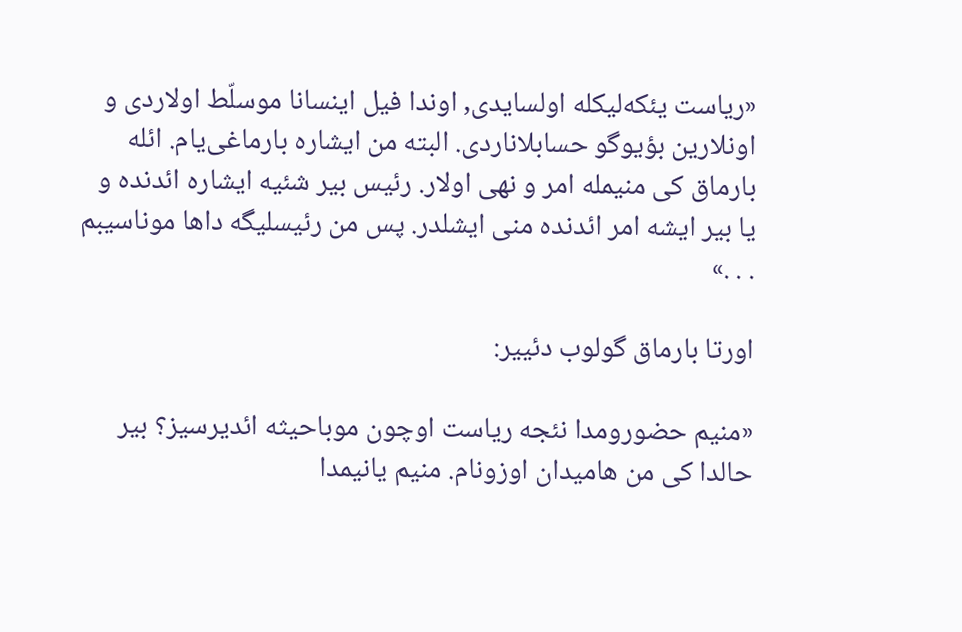«ریاست یئکه‌لیکله اولسایدی, اوندا فیل اینسانا موسلّط اولاردی و اونلارین بؤیوگو حسابلاناردی. البته من ایشاره بارماغی‌یام. ائله بارماق کی منیمله امر و نهی اولار. رئیس بیر شئیه ایشاره ائدنده و یا بیر ایشه امر ائدنده منی ایشلدر. پس من رئیسلیگه داها موناسیبم . . .»

اورتا بارماق گولوب دئییر:

«منیم حضورومدا نئجه ریاست اوچون موباحیثه ائدیرسیز؟ بیر حالدا کی من هامیدان اوزونام. منیم یانیمدا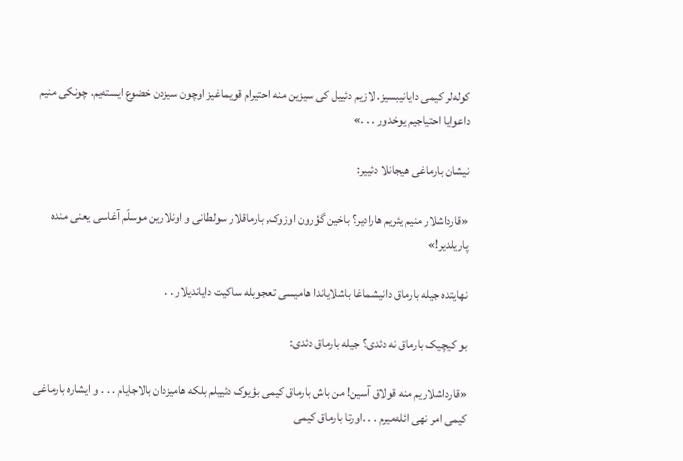کوله‌لر کیمی دایانیبسیز. لازیم دئییل کی سیزین منه احتیرام قویماغیز اوچون سیزدن خضوع ایسته‌یم. چونکی منیم داعوایا احتیاجیم یوخدور . . .»

نیشان بارماغی هیجانلا دئییر:

«قارداشلار منیم یئریم هارادیر؟ باخین گؤرون اوزوک, بارماقلار سولطانی و اونلارین موسلّم آغاسی یعنی منده پاریلدیر!»

نهایتده جیله بارماق دانیشماغا باشلایاندا هامیسی تعجوبله ساکیت دایاندیلار . .

بو کیچیک بارماق نه دئدی؟ جیله بارماق دئدی:

«قارداشلاریم منه قولاق آسین! من باش بارماق کیمی بؤیوک دئییلم بلکه هامیزدان بالاجایام . . . و ایشاره بارماغی کیمی امر نهی ائله‌میرم . . .اورتا بارماق کیمی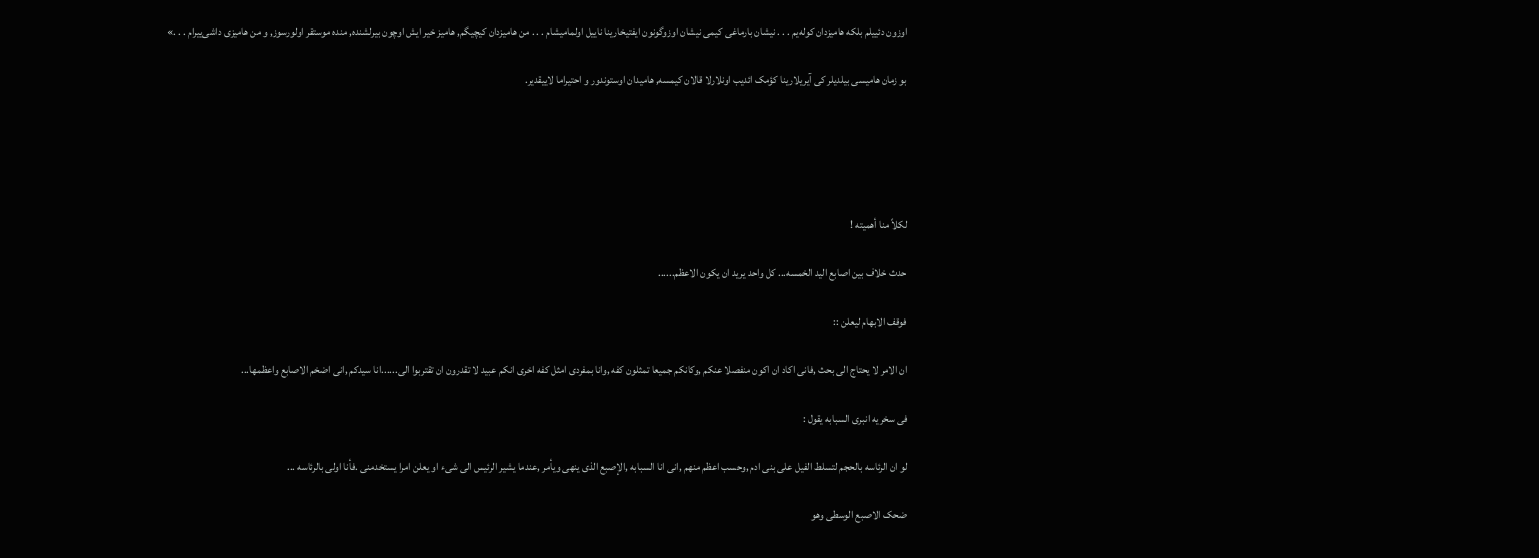اوزون دئییلم بلکه هامیزدان کوله‌یم . . . نیشان بارماغی کیمی نیشان اوزوگونون ایفتیخارینا ناییل اولمامیشام . . . من هامیزدان کیچیگم, هامیز خیر ایش اوچون بیرلشنده, منده موستقر اولورسوز, و من هامیزی داشی‌ییرام . . .»

بو زمان هامیسی بیلدیلر کی آیریلارینا کؤمک ائدیب اونلارلا قالان کیمسه, هامیدان اوستوندور و احتیراما لاییقدیر.





لکلاً منا أهمیته !

حدث خلاف بین اصابع الید الخمسه... کل واحد یرید ان یکون الاعظم......

فوقف الابهام لیعلن ::

ان الامر لا یحتاج الى بحث ,فانى اکاد ان اکون منفصلا عنکم ,وکانکم جمیعا تمثلون کفه ,وانا بمفردى امثل کفه اخرى انکم عبید لا تقدرون ان تقتربوا الى......انا سیدکم ,انى اضخم الاصابع واعظمها...

فى سخریه انبرى السبابه یقول :

لو ان الرئاسه بالحجم لتسلط الفیل على بنى ادم ,وحسب اعظم منهم ,انى انا السبابه ,الإصبع الذى ینهى ویأمر ,عندما یشیر الرئیس الى شىء او یعلن امرا یستخدمنى .فأنا اولى بالرئاسه ...

ضحک الاصبع الوسطى وهو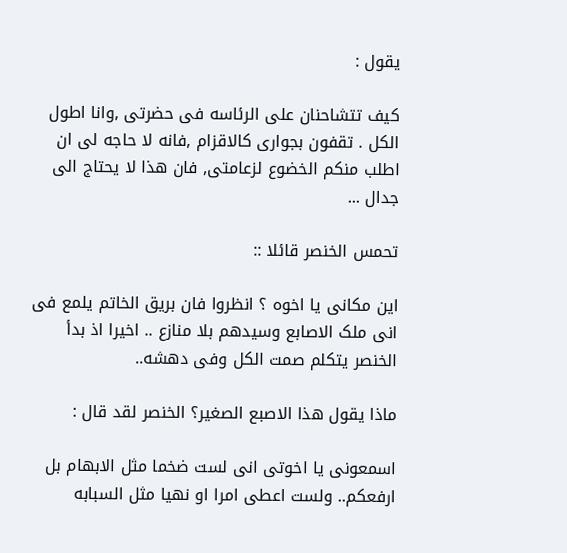یقول :

کیف تتشاحنان على الرئاسه فى حضرتى ,وانا اطول الکل . تقفون بجوارى کالاقزام ,فانه لا حاجه لى ان اطلب منکم الخضوع لزعامتى, فان هذا لا یحتاج الى جدال ...

تحمس الخنصر قائلا ::

این مکانى یا اخوه ؟ انظروا فان بریق الخاتم یلمع فى انى ملک الاصابع وسیدهم بلا منازع .. اخیرا اذ بدأ الخنصر یتکلم صمت الکل وفى دهشه..

ماذا یقول هذا الاصبع الصغیر؟ الخنصر لقد قال :

اسمعونى یا اخوتى انى لست ضخما مثل الابهام بل ارفعکم.. ولست اعطى امرا او نهیا مثل السبابه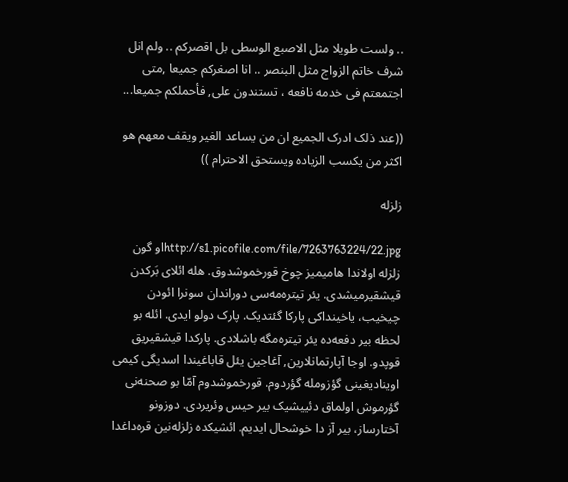.. ولست طویلا مثل الاصبع الوسطى بل اقصرکم .. ولم انل شرف خاتم الزواج مثل البنصر .. انا اصغرکم جمیعا ,متى اجتمعتم فى خدمه نافعه ، تستندون علی, فأحملکم جمیعا...

((عند ذلک ادرک الجمیع ان من یساعد الغیر ویقف معهم هو اکثر من یکسب الزیاده ویستحق الاحترام ))

زلزله

http://s1.picofile.com/file/7263763224/22.jpgاو گون زلزله اولاندا هامیمیز چوخ قورخموشدوق. هله ائلای بَرکدن قیشقیرمیشدی. یئر تیتره‌مه‌سی دوراندان سونرا ائودن چیخیب، یاخینداکی پارکا گئتدیک. پارک دولو ایدی. ائله بو لحظه بیر دفعه‌ده یئر تیتره‌مگه باشلادی. پارکدا قیشقیریق قوپدو. اوجا آپارتمانلارین, آغاجین یئل قاباغیندا اسدیگی کیمی اوینادیغینی گؤزومله گؤردوم. قورخموشدوم آمّا بو صحنه‌نی گؤرموش اولماق دئییشیک بیر حیس وئریردی. دوزونو آختارساز، بیر آز دا خوشحال ایدیم. ائشیکده زلزله‌نین قره‌داغدا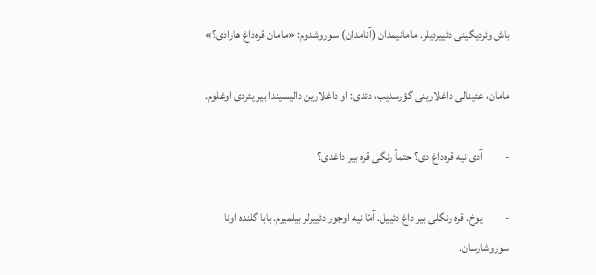باش وئردیگینی دئییردیلر. مامانیمدان (آنامدان) سوروشدوم: «مامان قره‌داغ هارادی؟»

مامان، عئینالی داغلارینی گؤرسدیب، دئدی: او داغلارین دالیسیندا بیر یئردی اوغلوم.

-          آدی نیه قره‌داغ دی؟ حتماً رنگی قره بیر داغدی؟

-          یوخ. قره رنگلی بیر داغ دئییل. آمّا نیه اوجور دئییرلر بیلمیرم. بابا گلنده اونا سوروشارسان.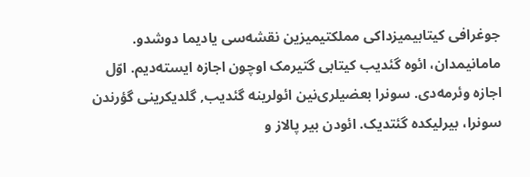جوغرافی کیتابیمیزداکی مملکتیمیزین نقشه‌سی یادیما دوشدو. مامانیمدان، ائوه گئدیب کیتابی گتیرمک اوچون اجازه ایسته‌دیم. اوّل اجازه وئرمه‌دی. سونرا بعضیلری‌نین ائولرینه گئدیب, گلدیکرینی گؤرندن سونرا، بیرلیکده گئتدیک. ائودن بیر پالاز و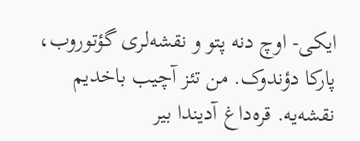ایکی- اوچ دنه پتو و نقشه‌لری گؤتوروب، پارکا دؤندوک. من تئز آچیب باخدیم نقشه‌یه. قره‌داغ آدیندا بیر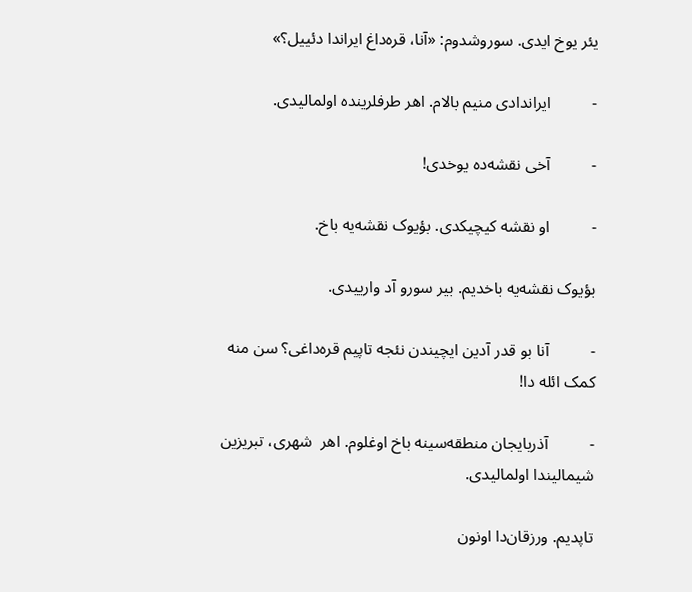یئر یوخ ایدی. سوروشدوم: «آنا، قره‌داغ ایراندا دئییل؟»

-          ایراندادی منیم بالام. اهر طرفلرینده اولمالیدی.

-          آخی نقشه‌ده یوخدی!

-          او نقشه کیچیکدی. بؤیوک نقشه‌یه باخ.

بؤیوک نقشه‌یه باخدیم. بیر سورو آد وارییدی.

-          آنا بو قدر آدین ایچیندن نئجه تاپیم قره‌داغی؟ سن منه کمک ائله دا!

-          آذربایجان منطقه‌سینه باخ اوغلوم. اهر  شهری، تبریزین شیمالیندا اولمالیدی.

تاپدیم. ورزقان‌دا اونون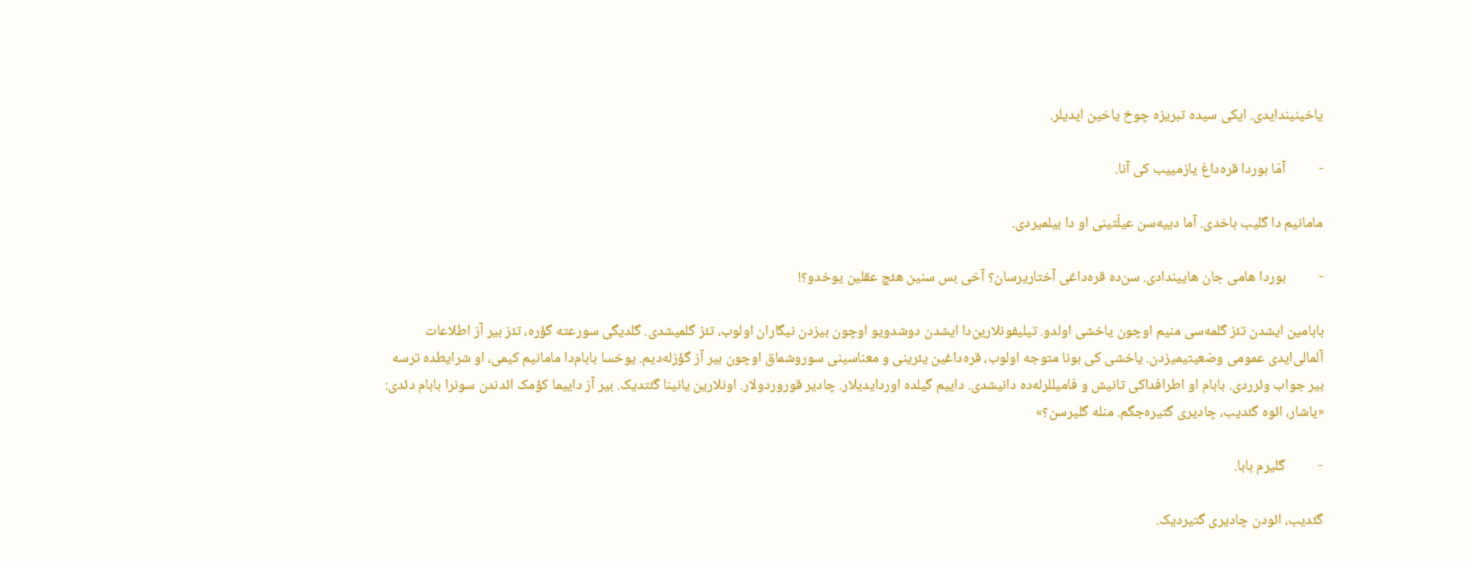یاخینیندایدی. ایکی سیده تبریزه چوخ یاخین ایدیلر.

-          آمّا بوردا قره‌داغ یازمییب کی آنا.

مامانیم دا گلیب باخدی. آما دییه‌سن عیلّتینی او دا بیلمیردی.

-          بوردا هامی جان هاییندادی. سن‌ده قره‌داغی آختاریرسان؟ آخی بس سنین هئچ عقلین یوخدو؟!

بابامین ایشدن تئز گلمه‌سی منیم اوچون یاخشی اولدو. تیلیفونلارین‌دا ایشدن دوشدویو اوچون بیزدن نیگاران اولوب، تئز گلمیشدی. گلدیگی سورعته گؤره، تئز بیر آز اطلاعات آلمالی‌ایدی عمومی وضعیتیمیزدن. یاخشی کی بونا متوجه اولوب، قره‌داغین یئرینی و معناسینی سوروشماق اوچون بیر آز گؤزله‌دیم. یوخسا بابام‌دا مامانیم کیمی، او شرایطده ترسه بیر جواب وئرردی. بابام او اطرافداکی تانیش و فامیللرله‌ده دانیشدی. داییم گیلده اوردایدیلار. چادیر قوروردولار. اونلارین یانینا گئتدیک. بیر آز داییما کؤمک ائدندن سونرا بابام دئدی: «یاشار، ائوه گئدیب، چادیری گتیره‌جگم. منله گلیرسن؟»

-          گلیرم بابا.

گئدیب، ائودن چادیری گتیردیک.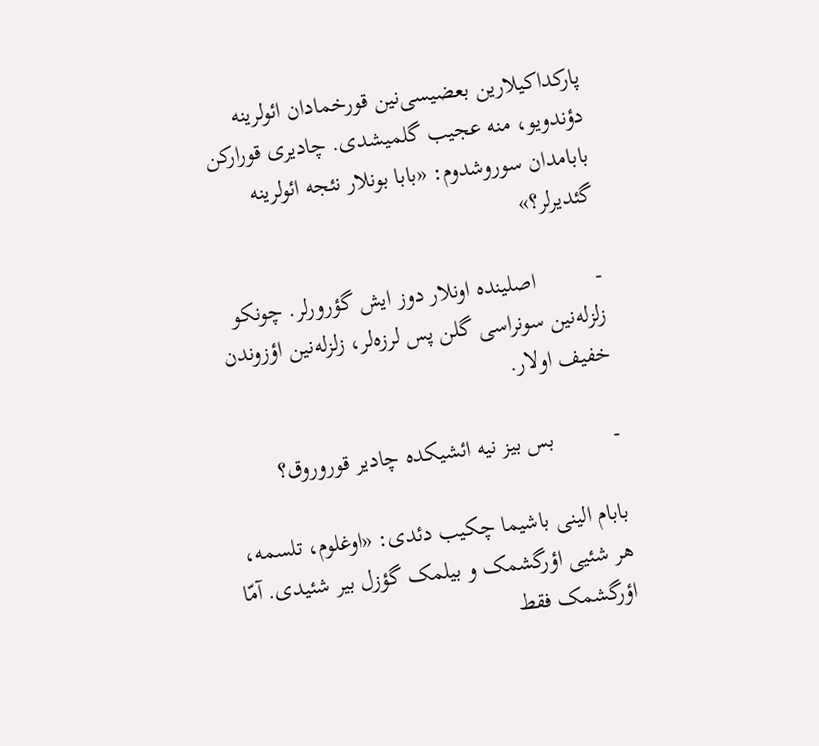پارکداکیلارین بعضیسی‌نین قورخمادان ائولرینه دؤندویو، منه عجیب گلمیشدی. چادیری قورارکن بابامدان سوروشدوم: «بابا بونلار نئجه ائولرینه گئدیرلر؟»

-          اصلینده اونلار دوز ایش گؤرورلر. چونکو زلزله‌نین سونراسی گلن پس لرزه‌لر، زلزله‌نین اؤزوندن خفیف اولار.

-          بس بیز نیه ائشیکده چادیر قوروروق؟

بابام الینی باشیما چکیب دئدی: «اوغلوم، تلسمه، هر شئیی اؤرگشمک و بیلمک گؤزل بیر شئیدی. آمّا اؤرگشمک فقط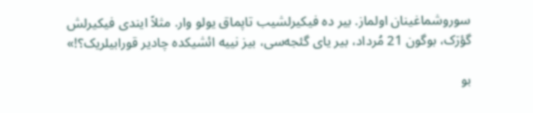سوروشماغینان اولماز. بیر ده فیکیرلشیب تاپماق یولو وار. مثلاً ایندی فیکیرلش گؤرَک، بوگون 21 مُرداد، بیر یای گئجه‌سی، بیز نییه ائشیکده چادیر قورابیلریک؟!»

بو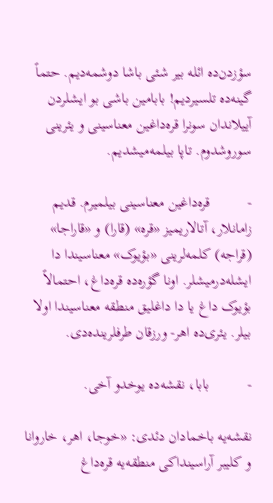سؤزدن‌ده ائله بیر شئی باشا دوشمه‌دیم. حتماً گینه‌ده تلسیردیم! بابامین باشی بو ایشلردن آییلاندان سونرا قره‌داغین معناسینی و یئرینی سوروشدوم. تاپا بیلمه‌میشدیم.

-          قره‌داغین معناسینی بیلمیرم. قدیم زامانلار، آتالاریمیز «قره» (قارا) و «قاراجا» (قراجه) کلمه‌لرینی «بؤیوک» معناسیندا دا ایشله‌درمیشلر. اونا گؤره‌ده قر‌ه‌داغ، احتمالاً بؤیوک داغ یا دا داغلیق منطقه معناسیندا اولا بیلر. یئری‌ده اهر- ورزقان طرفلرینده‌دی.

-          بابا، نقشه‌ده یوخدو آخی.

نقشه‌یه باخمادان دئدی: «خوجا، اهر، خاروانا و کلیبر آراسینداکی منطقه‌یه قره‌داغ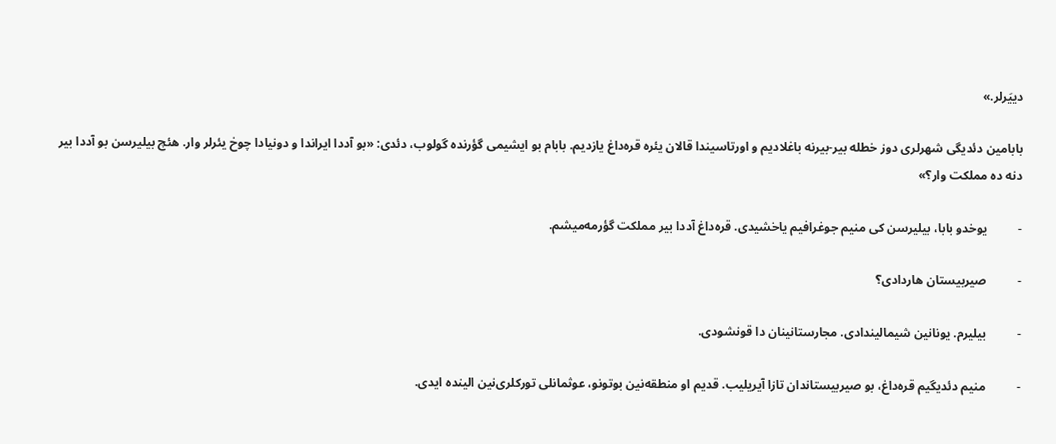دییَرلر.»

بابامین دئدیگی شهرلری دوز خطله بیر-بیرنه باغلادیم و اورتاسیندا قالان یئره قره‌داغ یازدیم. بابام بو ایشیمی گؤرنده گولوب، دئدی: «بو آددا ایراندا و دونیادا چوخ یئرلر وار. هئچ بیلیرسن بو آددا بیر دنه ده مملکت وار؟»

-          یوخدو بابا، بیلیرسن کی منیم جوغرافیم یاخشیدی. قره‌داغ آددا بیر مملکت گؤرمه‌میشم.

-          صیربیستان هاردادی؟

-          بیلیرم. یونانین شیمالیندادی. مجارستانینان دا قونشودی.

-          منیم دئدیگیم قره‌داغ، بو صیربیستاندان تازا آیریلیب. قدیم او منطقه‌نین بوتونو، عوثمانلی تورکلری‌نین الینده ایدی.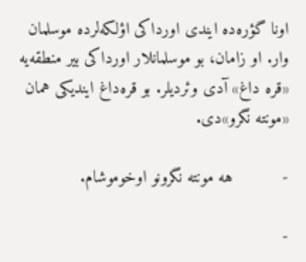اونا گؤره‌ده ایندی اورداکی اؤلکه‌لرده موسلمان وار. او زامان، بو موسلمانلار اورداکی بیر منطقه‌یه «قره داغ» آدی وئردیلر. بو قره‌داغ ایندیکی همان «مونته نگرو»دی.

-          هه مونته نگرونو اوخوموشام.

-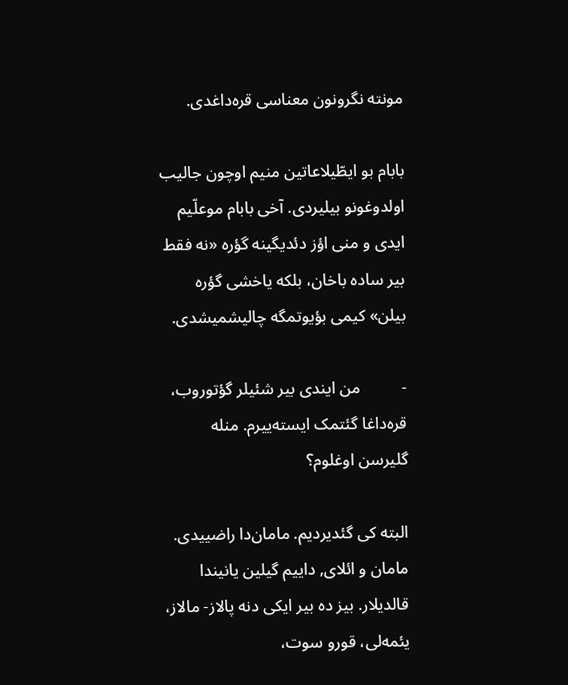مونته نگرونون معناسی قره‌داغدی.

بابام بو ایطّیلاعاتین منیم اوچون جالیب اولدوغونو بیلیردی. آخی بابام موعلّیم ایدی و منی اؤز دئدیگینه گؤره «نه فقط بیر ساده باخان، بلکه یاخشی گؤره بیلن» کیمی بؤیوتمگه چالیشمیشدی.

-          من ایندی بیر شئیلر گؤتوروب، قره‌داغا گئتمک ایسته‌ییرم. منله گلیرسن اوغلوم؟

البته کی گئدیردیم. مامان‌دا راضییدی. مامان و ائلای, داییم گیلین یانیندا قالدیلار. بیز ده بیر ایکی دنه پالاز- مالاز، یئمه‌لی، قورو سوت،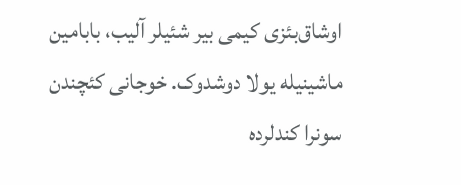اوشاق‌بئزی کیمی بیر شئیلر آلیب، بابامین ماشینیله یولا دوشدوک. خوجانی کئچندن سونرا کندلرده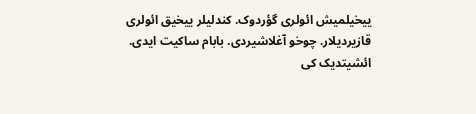ییخیلمیش ائولری گؤردوک. کندلیلر ییخیق ائولری قازیردیلار. چوخو آغلاشیردی. بابام ساکیت ایدی. ائشیتدیک کی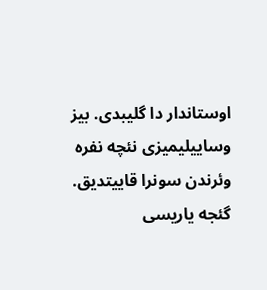اوستاندار دا گلیبدی. بیز وساییلیمیزی نئچه نفره وئرندن سونرا قاییتدیق. گئجه یاریسی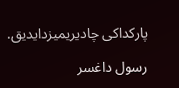پارکداکی چادیریمیزدایدیق.

رسول داغسر